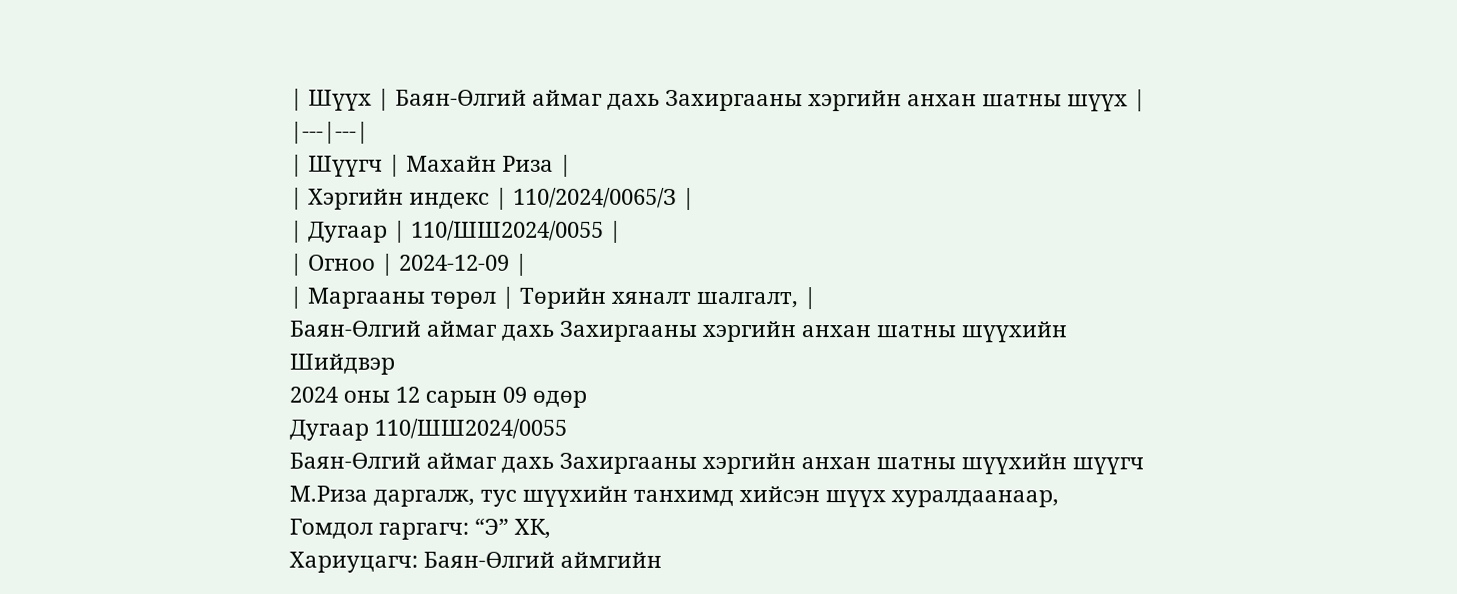| Шүүх | Баян-Өлгий аймаг дахь Захиргааны хэргийн анхан шатны шүүх |
|---|---|
| Шүүгч | Махайн Риза |
| Хэргийн индекс | 110/2024/0065/З |
| Дугаар | 110/ШШ2024/0055 |
| Огноо | 2024-12-09 |
| Маргааны төрөл | Төрийн хяналт шалгалт, |
Баян-Өлгий аймаг дахь Захиргааны хэргийн анхан шатны шүүхийн Шийдвэр
2024 оны 12 сарын 09 өдөр
Дугаар 110/ШШ2024/0055
Баян-Өлгий аймаг дахь Захиргааны хэргийн анхан шатны шүүхийн шүүгч М.Риза даргалж, тус шүүхийн танхимд хийсэн шүүх хуралдаанаар,
Гомдол гаргагч: “Э” ХК,
Хариуцагч: Баян-Өлгий аймгийн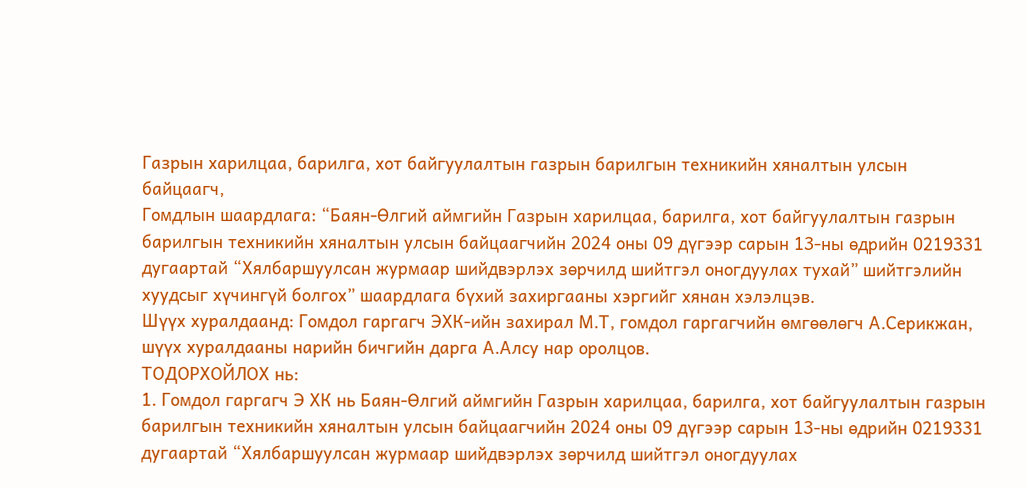Газрын харилцаа, барилга, хот байгуулалтын газрын барилгын техникийн хяналтын улсын байцаагч,
Гомдлын шаардлага: “Баян-Өлгий аймгийн Газрын харилцаа, барилга, хот байгуулалтын газрын барилгын техникийн хяналтын улсын байцаагчийн 2024 оны 09 дүгээр сарын 13-ны өдрийн 0219331 дугаартай “Хялбаршуулсан журмаар шийдвэрлэх зөрчилд шийтгэл оногдуулах тухай” шийтгэлийн хуудсыг хүчингүй болгох” шаардлага бүхий захиргааны хэргийг хянан хэлэлцэв.
Шүүх хуралдаанд: Гомдол гаргагч ЭХК-ийн захирал М.Т, гомдол гаргагчийн өмгөөлөгч А.Серикжан, шүүх хуралдааны нарийн бичгийн дарга А.Алсу нар оролцов.
ТОДОРХОЙЛОХ нь:
1. Гомдол гаргагч Э ХК нь Баян-Өлгий аймгийн Газрын харилцаа, барилга, хот байгуулалтын газрын барилгын техникийн хяналтын улсын байцаагчийн 2024 оны 09 дүгээр сарын 13-ны өдрийн 0219331 дугаартай “Хялбаршуулсан журмаар шийдвэрлэх зөрчилд шийтгэл оногдуулах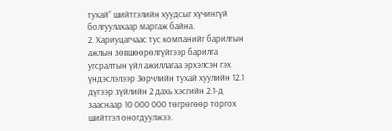тухай” шийтгэлийн хуудсыг хүчингүй болгуулахаар маргаж байна.
2. Хариуцагчаас тус компанийг барилгын ажлын зөвшөөрөлгүйгээр барилга угсралтын үйл ажиллагаа эрхэлсэн гэх үндэслэлээр Зөрчлийн тухай хуулийн 12.1 дүгээр зүйлийн 2 дахь хэсгийн 2.1-д зааснаар 10 000 000 төгрөгөөр торгох шийтгэл оногдуулжээ.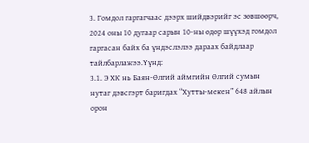3. Гомдол гаргагчаас дээрх шийдвэрийг эс зөвшөөрч, 2024 оны 10 дугаар сарын 10-ны өдөр шүүхэд гомдол гаргасан байх ба үндэслэлээ дараах байдлаар тайлбарлажээ.Үүнд:
3.1. Э ХК нь Баян-Өлгий аймгийн Өлгий сумын нутаг дэвсгэрт баригдах “Хутты-мекен” 648 айлын орон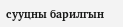сууцны барилгын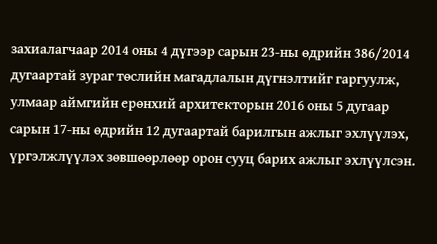захиалагчаар 2014 оны 4 дүгээр сарын 23-ны өдрийн 386/2014 дугаартай зураг төслийн магадлалын дүгнэлтийг гаргуулж, улмаар аймгийн ерөнхий архитекторын 2016 оны 5 дугаар сарын 17-ны өдрийн 12 дугаартай барилгын ажлыг эхлүүлэх, үргэлжлүүлэх зөвшөөрлөөр орон сууц барих ажлыг эхлүүлсэн.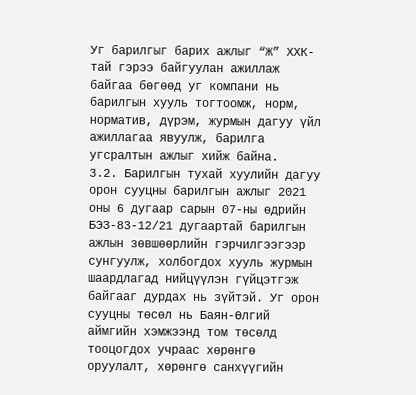Уг барилгыг барих ажлыг “Ж” ХХК-тай гэрээ байгуулан ажиллаж байгаа бөгөөд уг компани нь барилгын хууль тогтоомж, норм, норматив, дүрэм, журмын дагуу үйл ажиллагаа явуулж, барилга угсралтын ажлыг хийж байна.
3.2. Барилгын тухай хуулийн дагуу орон сууцны барилгын ажлыг 2021 оны 6 дугаар сарын 07-ны өдрийн БЭЗ-83-12/21 дугаартай барилгын ажлын зөвшөөрлийн гэрчилгээгээр сунгуулж, холбогдох хууль журмын шаардлагад нийцүүлэн гүйцэтгэж байгааг дурдах нь зүйтэй. Уг орон сууцны төсөл нь Баян-Өлгий аймгийн хэмжээнд том төсөлд тооцогдох учраас хөрөнгө оруулалт, хөрөнгө санхүүгийн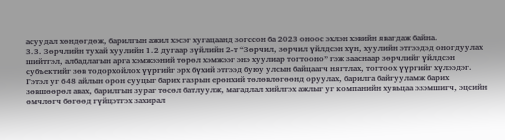асуудал хөндөгдөж, барилгын ажил хэсэг хугацаанд зогссон ба 2023 оноос эхлэн хэвийн явагдаж байна.
3.3. Зөрчлийн тухай хуулийн 1.2 дугаар зүйлийн 2-т “Зөрчил, зөрчил үйлдсэн хүн, хуулийн этгээдэд оногдуулах шийтгэл, албадлагын арга хэмжээний төрөл хэмжээг энэ хуулиар тогтооно” гэж зааснаар зөрчлийг үйлдсэн субъектийг зөв тодорхойлох үүргийг эрх бүхий этгээд буюу улсын байцаагч нягтлах, тогтоох үүргийг хүлээдэг. Гэтэл уг 648 айлын орон сууцыг барих газрын ерөнхий төлөвлөгөөнд оруулах, барилга байгууламж барих зөвшөөрөл авах, барилгын зураг төсөл батлуулж, магадлал хийлгэх ажлыг уг компанийн хувьцаа эзэмшигч, эцсийн өмчлөгч бөгөөд гүйцэтгэх захирал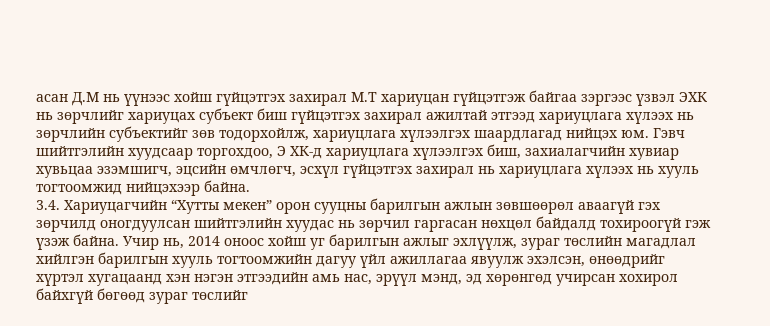асан Д.М нь үүнээс хойш гүйцэтгэх захирал М.Т хариуцан гүйцэтгэж байгаа зэргээс үзвэл ЭХК нь зөрчлийг хариуцах субъект биш гүйцэтгэх захирал ажилтай этгээд хариуцлага хүлээх нь зөрчлийн субъектийг зөв тодорхойлж, хариуцлага хүлээлгэх шаардлагад нийцэх юм. Гэвч шийтгэлийн хуудсаар торгохдоо, Э ХК-д хариуцлага хүлээлгэх биш, захиалагчийн хувиар хувьцаа эзэмшигч, эцсийн өмчлөгч, эсхүл гүйцэтгэх захирал нь хариуцлага хүлээх нь хууль тогтоомжид нийцэхээр байна.
3.4. Хариуцагчийн “Хутты мекен” орон сууцны барилгын ажлын зөвшөөрөл аваагүй гэх зөрчилд оногдуулсан шийтгэлийн хуудас нь зөрчил гаргасан нөхцөл байдалд тохироогүй гэж үзэж байна. Учир нь, 2014 оноос хойш уг барилгын ажлыг эхлүүлж, зураг төслийн магадлал хийлгэн барилгын хууль тогтоомжийн дагуу үйл ажиллагаа явуулж эхэлсэн, өнөөдрийг хүртэл хугацаанд хэн нэгэн этгээдийн амь нас, эрүүл мэнд, эд хөрөнгөд учирсан хохирол байхгүй бөгөөд зураг төслийг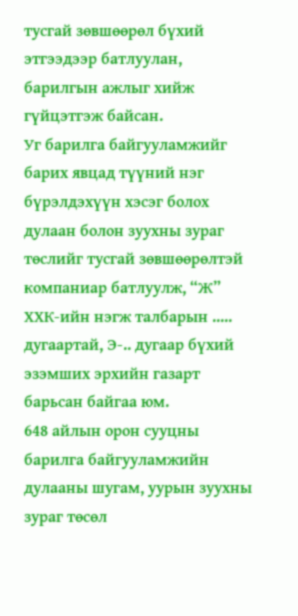тусгай зөвшөөрөл бүхий этгээдээр батлуулан, барилгын ажлыг хийж гүйцэтгэж байсан.
Уг барилга байгууламжийг барих явцад түүний нэг бүрэлдэхүүн хэсэг болох дулаан болон зуухны зураг төслийг тусгай зөвшөөрөлтэй компаниар батлуулж, “Ж” ХХК-ийн нэгж талбарын ..... дугаартай, Э-.. дугаар бүхий эзэмших эрхийн газарт барьсан байгаа юм.
648 айлын орон сууцны барилга байгууламжийн дулааны шугам, уурын зуухны зураг төсөл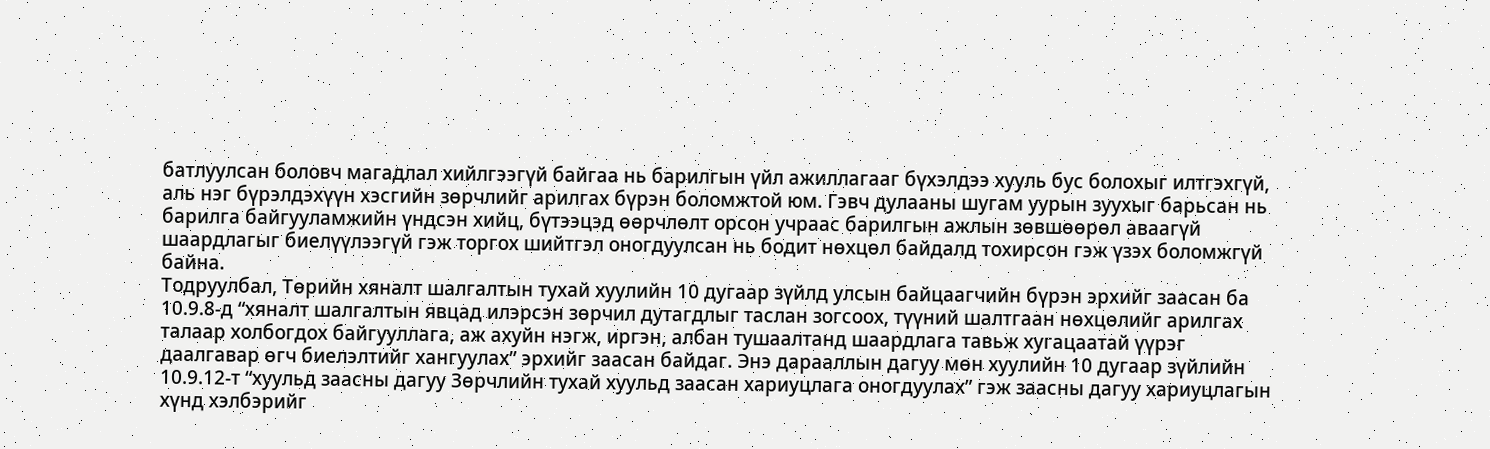батлуулсан боловч магадлал хийлгээгүй байгаа нь барилгын үйл ажиллагааг бүхэлдээ хууль бус болохыг илтгэхгүй, аль нэг бүрэлдэхүүн хэсгийн зөрчлийг арилгах бүрэн боломжтой юм. Гэвч дулааны шугам уурын зуухыг барьсан нь барилга байгууламжийн үндсэн хийц, бүтээцэд өөрчлөлт орсон учраас барилгын ажлын зөвшөөрөл аваагүй шаардлагыг биелүүлээгүй гэж торгох шийтгэл оногдуулсан нь бодит нөхцөл байдалд тохирсон гэж үзэх боломжгүй байна.
Тодруулбал, Төрийн хяналт шалгалтын тухай хуулийн 10 дугаар зүйлд улсын байцаагчийн бүрэн эрхийг заасан ба 10.9.8-д “хяналт шалгалтын явцад илэрсэн зөрчил дутагдлыг таслан зогсоох, түүний шалтгаан нөхцөлийг арилгах талаар холбогдох байгууллага, аж ахуйн нэгж, иргэн, албан тушаалтанд шаардлага тавьж хугацаатай үүрэг даалгавар өгч биелэлтийг хангуулах” эрхийг заасан байдаг. Энэ дарааллын дагуу мөн хуулийн 10 дугаар зүйлийн 10.9.12-т “хуульд заасны дагуу Зөрчлийн тухай хуульд заасан хариуцлага оногдуулах” гэж заасны дагуу хариуцлагын хүнд хэлбэрийг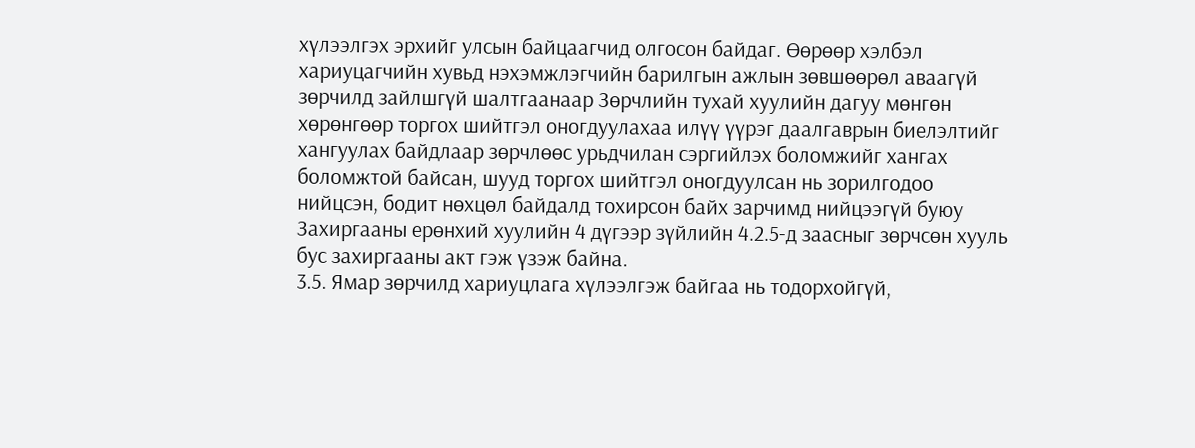хүлээлгэх эрхийг улсын байцаагчид олгосон байдаг. Өөрөөр хэлбэл хариуцагчийн хувьд нэхэмжлэгчийн барилгын ажлын зөвшөөрөл аваагүй зөрчилд зайлшгүй шалтгаанаар Зөрчлийн тухай хуулийн дагуу мөнгөн хөрөнгөөр торгох шийтгэл оногдуулахаа илүү үүрэг даалгаврын биелэлтийг хангуулах байдлаар зөрчлөөс урьдчилан сэргийлэх боломжийг хангах боломжтой байсан, шууд торгох шийтгэл оногдуулсан нь зорилгодоо нийцсэн, бодит нөхцөл байдалд тохирсон байх зарчимд нийцээгүй буюу Захиргааны ерөнхий хуулийн 4 дүгээр зүйлийн 4.2.5-д заасныг зөрчсөн хууль бус захиргааны акт гэж үзэж байна.
3.5. Ямар зөрчилд хариуцлага хүлээлгэж байгаа нь тодорхойгүй,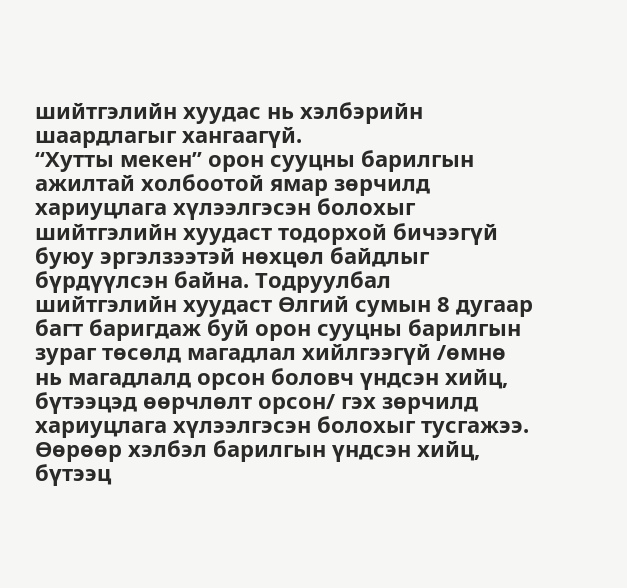шийтгэлийн хуудас нь хэлбэрийн шаардлагыг хангаагүй.
“Хутты мекен” орон сууцны барилгын ажилтай холбоотой ямар зөрчилд хариуцлага хүлээлгэсэн болохыг шийтгэлийн хуудаст тодорхой бичээгүй буюу эргэлзээтэй нөхцөл байдлыг бүрдүүлсэн байна. Тодруулбал шийтгэлийн хуудаст Өлгий сумын 8 дугаар багт баригдаж буй орон сууцны барилгын зураг төсөлд магадлал хийлгээгүй /өмнө нь магадлалд орсон боловч үндсэн хийц, бүтээцэд өөрчлөлт орсон/ гэх зөрчилд хариуцлага хүлээлгэсэн болохыг тусгажээ. Өөрөөр хэлбэл барилгын үндсэн хийц, бүтээц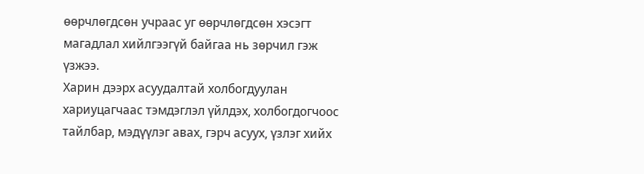өөрчлөгдсөн учраас уг өөрчлөгдсөн хэсэгт магадлал хийлгээгүй байгаа нь зөрчил гэж үзжээ.
Харин дээрх асуудалтай холбогдуулан хариуцагчаас тэмдэглэл үйлдэх, холбогдогчоос тайлбар, мэдүүлэг авах, гэрч асуух, үзлэг хийх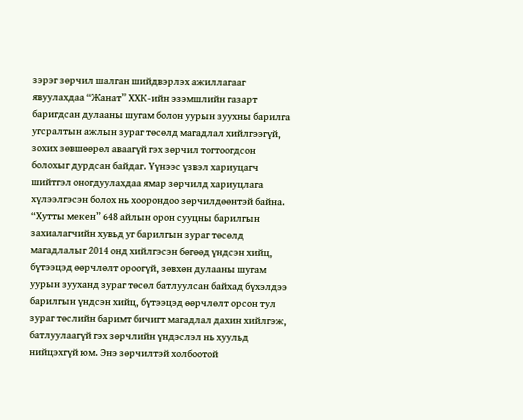зэрэг зөрчил шалган шийдвэрлэх ажиллагааг явуулахдаа “Жанат” ХХК-ийн эзэмшлийн газарт баригдсан дулааны шугам болон уурын зуухны барилга угсралтын ажлын зураг төсөлд магадлал хийлгээгүй, зохих зөвшөөрөл аваагүй гэх зөрчил тогтоогдсон болохыг дурдсан байдаг. Үүнээс үзвэл хариуцагч шийтгэл оногдуулахдаа ямар зөрчилд хариуцлага хүлээлгэсэн болох нь хоорондоо зөрчилдөөнтэй байна.
“Хутты мекен” 648 айлын орон сууцны барилгын захиалагчийн хувьд уг барилгын зураг төсөлд магадлалыг 2014 онд хийлгэсэн бөгөөд үндсэн хийц, бүтээцэд өөрчлөлт ороогүй, зөвхөн дулааны шугам уурын зууханд зураг төсөл батлуулсан байхад бүхэлдээ барилгын үндсэн хийц, бүтээцэд өөрчлөлт орсон тул зураг төслийн баримт бичигт магадлал дахин хийлгэж, батлуулаагүй гэх зөрчлийн үндэслэл нь хуульд нийцэхгүй юм. Энэ зөрчилтэй холбоотой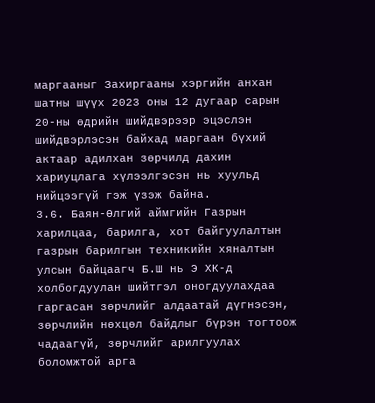маргааныг Захиргааны хэргийн анхан шатны шүүх 2023 оны 12 дугаар сарын 20-ны өдрийн шийдвэрээр эцэслэн шийдвэрлэсэн байхад маргаан бүхий актаар адилхан зөрчилд дахин хариуцлага хүлээлгэсэн нь хуульд нийцээгүй гэж үзэж байна.
3.6. Баян-Өлгий аймгийн Газрын харилцаа, барилга, хот байгуулалтын газрын барилгын техникийн хяналтын улсын байцаагч Б.Ш нь Э ХК-д холбогдуулан шийтгэл оногдуулахдаа гаргасан зөрчлийг алдаатай дүгнэсэн, зөрчлийн нөхцөл байдлыг бүрэн тогтоож чадаагүй, зөрчлийг арилгуулах боломжтой арга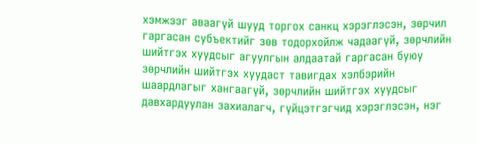хэмжээг аваагүй шууд торгох санкц хэрэглэсэн, зөрчил гаргасан субъектийг зөв тодорхойлж чадаагүй, зөрчлийн шийтгэх хуудсыг агуулгын алдаатай гаргасан буюу зөрчлийн шийтгэх хуудаст тавигдах хэлбэрийн шаардлагыг хангаагүй, зөрчлийн шийтгэх хуудсыг давхардуулан захиалагч, гүйцэтгэгчид хэрэглэсэн, нэг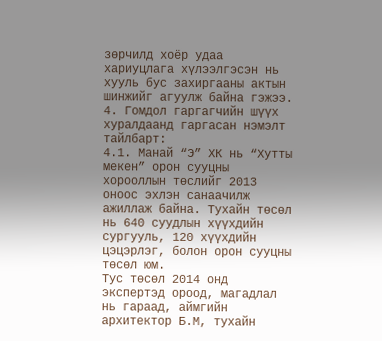зөрчилд хоёр удаа хариуцлага хүлээлгэсэн нь хууль бус захиргааны актын шинжийг агуулж байна гэжээ.
4. Гомдол гаргагчийн шүүх хуралдаанд гаргасан нэмэлт тайлбарт:
4.1. Манай “Э” ХК нь “Хутты мекен” орон сууцны хорооллын төслийг 2013 оноос эхлэн санаачилж ажиллаж байна. Тухайн төсөл нь 640 суудлын хүүхдийн сургууль, 120 хүүхдийн цэцэрлэг, болон орон сууцны төсөл юм.
Тус төсөл 2014 онд экспертэд ороод, магадлал нь гараад, аймгийн архитектор Б.М, тухайн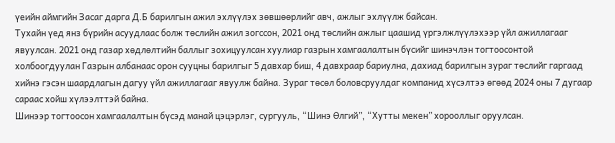үеийн аймгийн Засаг дарга Д.Б барилгын ажил эхлүүлэх зөвшөөрлийг авч, ажлыг эхлүүлж байсан.
Тухайн үед янз бүрийн асуудлаас болж төслийн ажил зогссон, 2021 онд төслийн ажлыг цаашид үргэлжлүүлэхээр үйл ажиллагааг явуулсан. 2021 онд газар хөдлөлтийн баллыг зохицуулсан хуулиар газрын хамгаалалтын бүсийг шинэчлэн тогтоосонтой холбоогдуулан Газрын албанаас орон сууцны барилгыг 5 давхар биш, 4 давхраар бариулна, дахиад барилгын зураг төслийг гаргаад хийнэ гэсэн шаардлагын дагуу үйл ажиллагааг явуулж байна. Зураг төсөл боловсруулдаг компанид хүсэлтээ өгөөд 2024 оны 7 дугаар сараас хойш хүлээлттэй байна.
Шинээр тогтоосон хамгаалалтын бүсэд манай цэцэрлэг, сургууль, “Шинэ Өлгий”, “Хутты мекен” хорооллыг оруулсан.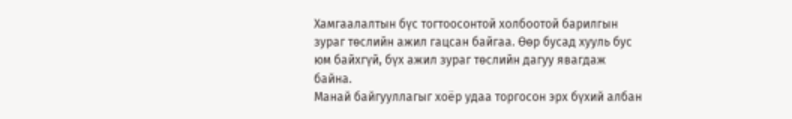Хамгаалалтын бүс тогтоосонтой холбоотой барилгын зураг төслийн ажил гацсан байгаа. Өөр бусад хууль бус юм байхгүй, бүх ажил зураг төслийн дагуу явагдаж байна.
Манай байгууллагыг хоёр удаа торгосон эрх бүхий албан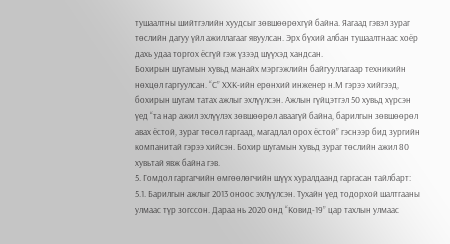тушаалтны шийтгэлийн хуудсыг зөвшөөрөхгүй байна. Яагаад гэвэл зураг төслийн дагуу үйл ажиллагааг явуулсан. Эрх бүхий албан тушаалтнаас хоёр дахь удаа торгох ёсгүй гэж үзээд шүүхэд хандсан.
Бохирын шугамын хувьд манайх мэргэжлийн байгууллагаар техникийн нөхцөл гаргуулсан. “С” ХХК-ийн ерөнхий инженер н.М гэрээ хийгээд, бохирын шугам татах ажлыг эхлүүлсэн. Ажлын гүйцэтгэл 50 хувьд хүрсэн үед “та нар ажил эхлүүлэх зөвшөөрөл аваагүй байна, барилгын зөвшөөрөл авах ёстой, зураг төсөл гаргаад, магадлал орох ёстой” гэснээр бид зургийн компанитай гэрээ хийсэн. Бохир шугамын хувьд зураг төслийн ажил 80 хувьтай явж байна гэв.
5. Гомдол гаргагчийн өмгөөлөгчийн шүүх хуралдаанд гаргасан тайлбарт:
5.1. Барилгын ажлыг 2013 оноос эхлүүлсэн. Тухайн үед тодорхой шалтгааны улмаас түр зогссон. Дараа нь 2020 онд “Ковид-19” цар тахлын улмаас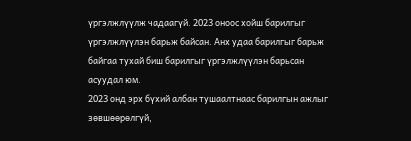үргэлжлүүлж чадаагүй. 2023 оноос хойш барилгыг үргэлжлүүлэн барьж байсан. Анх удаа барилгыг барьж байгаа тухай биш барилгыг үргэлжлүүлэн барьсан асуудал юм.
2023 онд эрх бүхий албан тушаалтнаас барилгын ажлыг зөвшөөрөлгүй,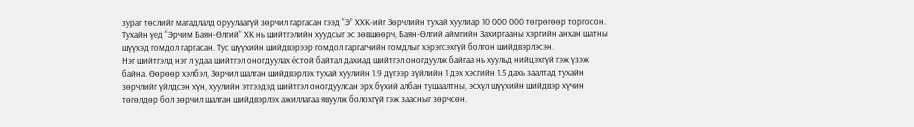зураг төслийг магадлалд оруулаагүй зөрчил гаргасан гээд “Э” ХХК-ийг Зөрчлийн тухай хуулиар 10 000 000 төгрөгөөр торгосон. Тухайн үед “Эрчим Баян-Өлгий” ХК нь шийтгэлийн хуудсыг эс зөвшөөрч, Баян-Өлгий аймгийн Захиргааны хэргийн анхан шатны шүүхэд гомдол гаргасан. Тус шүүхийн шийдвэрээр гомдол гаргагчийн гомдлыг хэрэгсэхгүй болгон шийдвэрлэсэн.
Нэг шийтгэлд нэг л удаа шийтгэл оногдуулах ёстой байтал дахиад шийтгэл оногдуулж байгаа нь хуульд нийцэхгүй гэж үзэж байна. Өөрөөр хэлбэл, Зөрчил шалган шийдвэрлэх тухай хуулийн 1.9 дүгээр зүйлийн 1 дэх хэсгийн 1.5 дахь заалтад тухайн зөрчлийг үйлдсэн хүн, хуулийн этгээдэд шийтгэл оногдуулсан эрх бүхий албан тушаалтны, эсхүл шүүхийн шийдвэр хүчин төгөлдөр бол зөрчил шалган шийдвэрлэх ажиллагаа явуулж болохгүй гэж заасныг зөрчсөн.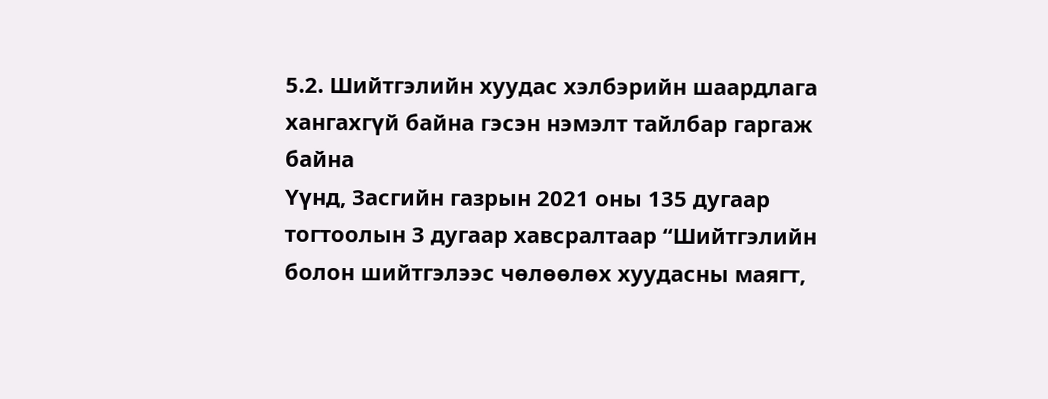5.2. Шийтгэлийн хуудас хэлбэрийн шаардлага хангахгүй байна гэсэн нэмэлт тайлбар гаргаж байна
Үүнд, Засгийн газрын 2021 оны 135 дугаар тогтоолын 3 дугаар хавсралтаар “Шийтгэлийн болон шийтгэлээс чөлөөлөх хуудасны маягт,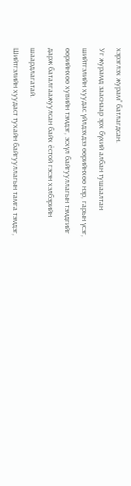хэрэглэх журам” батлагдсан.
Уг журамд зааснаар эрх бүхий албан тушаалтан шийтгэлийн хуудас үйлдэхдээ өөрийнхөө нэр, гарын үсэг, өөрийнхөө хувийн тэмдэг, эсхүл байгууллагын тэмдгийг дарж баталгаажуулсан байх ёстой гэсэн хэлбэрийн шаардлагатай.
Шийтгэлийн хуудаст тухайн байгууллагын тамга тэмдэг,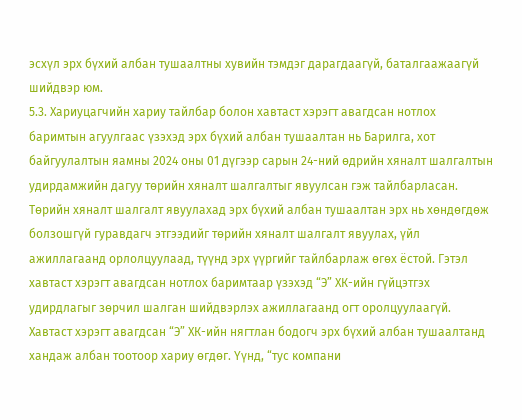эсхүл эрх бүхий албан тушаалтны хувийн тэмдэг дарагдаагүй, баталгаажаагүй шийдвэр юм.
5.3. Хариуцагчийн хариу тайлбар болон хавтаст хэрэгт авагдсан нотлох баримтын агуулгаас үзэхэд эрх бүхий албан тушаалтан нь Барилга, хот байгуулалтын яамны 2024 оны 01 дүгээр сарын 24-ний өдрийн хяналт шалгалтын удирдамжийн дагуу төрийн хяналт шалгалтыг явуулсан гэж тайлбарласан. Төрийн хяналт шалгалт явуулахад эрх бүхий албан тушаалтан эрх нь хөндөгдөж болзошгүй гуравдагч этгээдийг төрийн хяналт шалгалт явуулах, үйл ажиллагаанд орлолцуулаад, түүнд эрх үүргийг тайлбарлаж өгөх ёстой. Гэтэл хавтаст хэрэгт авагдсан нотлох баримтаар үзэхэд “Э” ХК-ийн гүйцэтгэх удирдлагыг зөрчил шалган шийдвэрлэх ажиллагаанд огт оролцуулаагүй.
Хавтаст хэрэгт авагдсан “Э” ХК-ийн нягтлан бодогч эрх бүхий албан тушаалтанд хандаж албан тоотоор хариу өгдөг. Үүнд, “тус компани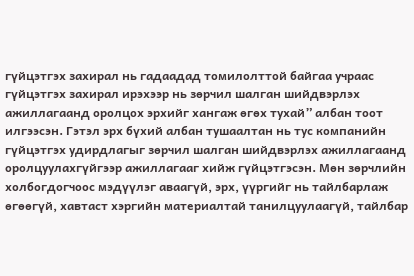гүйцэтгэх захирал нь гадаадад томилолттой байгаа учраас гүйцэтгэх захирал ирэхээр нь зөрчил шалган шийдвэрлэх ажиллагаанд оролцох эрхийг хангаж өгөх тухай” албан тоот илгээсэн. Гэтэл эрх бүхий албан тушаалтан нь тус компанийн гүйцэтгэх удирдлагыг зөрчил шалган шийдвэрлэх ажиллагаанд оролцуулахгүйгээр ажиллагааг хийж гүйцэтгэсэн. Мөн зөрчлийн холбогдогчоос мэдүүлэг аваагүй, эрх, үүргийг нь тайлбарлаж өгөөгүй, хавтаст хэргийн материалтай танилцуулаагүй, тайлбар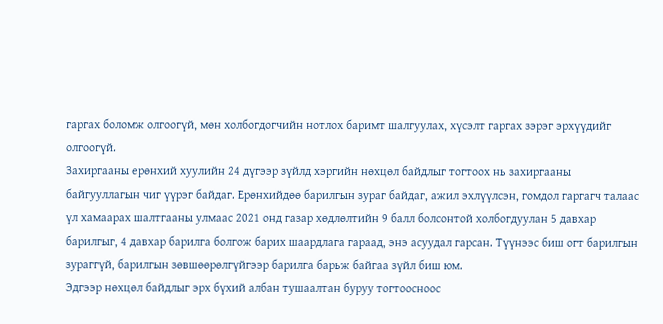гаргах боломж олгоогүй, мөн холбогдогчийн нотлох баримт шалгуулах, хүсэлт гаргах зэрэг эрхүүдийг олгоогүй.
Захиргааны ерөнхий хуулийн 24 дүгээр зүйлд хэргийн нөхцөл байдлыг тогтоох нь захиргааны байгууллагын чиг үүрэг байдаг. Ерөнхийдөө барилгын зураг байдаг, ажил эхлүүлсэн, гомдол гаргагч талаас үл хамаарах шалтгааны улмаас 2021 онд газар хөдлөлтийн 9 балл болсонтой холбогдуулан 5 давхар барилгыг, 4 давхар барилга болгож барих шаардлага гараад, энэ асуудал гарсан. Түүнээс биш огт барилгын зураггүй, барилгын зөвшөөрөлгүйгээр барилга барьж байгаа зүйл биш юм.
Эдгээр нөхцөл байдлыг эрх бүхий албан тушаалтан буруу тогтоосноос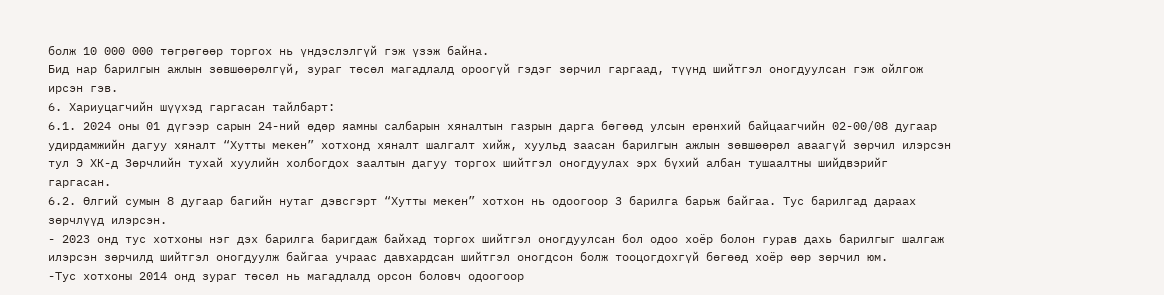болж 10 000 000 төгрөгөөр торгох нь үндэслэлгүй гэж үзэж байна.
Бид нар барилгын ажлын зөвшөөрөлгүй, зураг төсөл магадлалд ороогүй гэдэг зөрчил гаргаад, түүнд шийтгэл оногдуулсан гэж ойлгож ирсэн гэв.
6. Хариуцагчийн шүүхэд гаргасан тайлбарт:
6.1. 2024 оны 01 дүгээр сарын 24-ний өдөр яамны салбарын хяналтын газрын дарга бөгөөд улсын ерөнхий байцаагчийн 02-00/08 дугаар удирдамжийн дагуу хяналт “Хутты мекен” хотхонд хяналт шалгалт хийж, хуульд заасан барилгын ажлын зөвшөөрөл аваагүй зөрчил илэрсэн тул Э ХК-д Зөрчлийн тухай хуулийн холбогдох заалтын дагуу торгох шийтгэл оногдуулах эрх бүхий албан тушаалтны шийдвэрийг гаргасан.
6.2. Өлгий сумын 8 дугаар багийн нутаг дэвсгэрт “Хутты мекен” хотхон нь одоогоор 3 барилга барьж байгаа. Тус барилгад дараах зөрчлүүд илэрсэн.
- 2023 онд тус хотхоны нэг дэх барилга баригдаж байхад торгох шийтгэл оногдуулсан бол одоо хоёр болон гурав дахь барилгыг шалгаж илэрсэн зөрчилд шийтгэл оногдуулж байгаа учраас давхардсан шийтгэл оногдсон болж тооцогдохгүй бөгөөд хоёр өөр зөрчил юм.
-Тус хотхоны 2014 онд зураг төсөл нь магадлалд орсон боловч одоогоор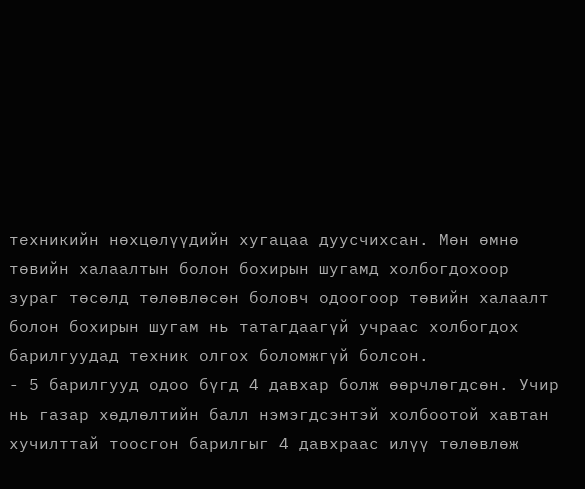техникийн нөхцөлүүдийн хугацаа дуусчихсан. Мөн өмнө төвийн халаалтын болон бохирын шугамд холбогдохоор зураг төсөлд төлөвлөсөн боловч одоогоор төвийн халаалт болон бохирын шугам нь татагдаагүй учраас холбогдох барилгуудад техник олгох боломжгүй болсон.
- 5 барилгууд одоо бүгд 4 давхар болж өөрчлөгдсөн. Учир нь газар хөдлөлтийн балл нэмэгдсэнтэй холбоотой хавтан хучилттай тоосгон барилгыг 4 давхраас илүү төлөвлөж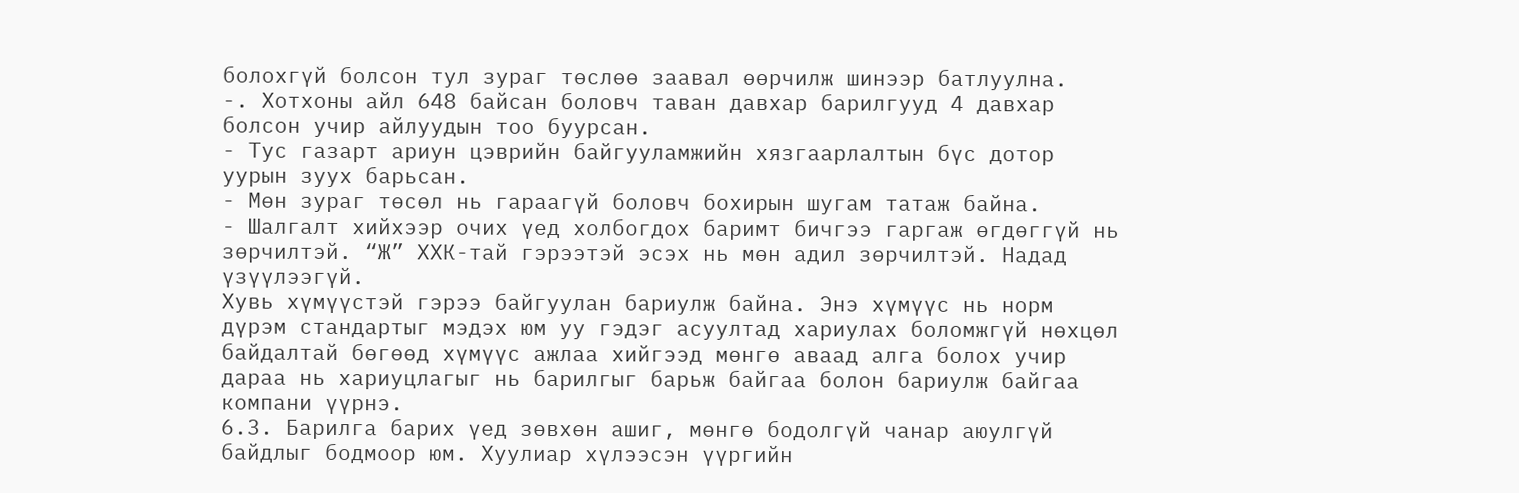болохгүй болсон тул зураг төслөө заавал өөрчилж шинээр батлуулна.
-. Хотхоны айл 648 байсан боловч таван давхар барилгууд 4 давхар болсон учир айлуудын тоо буурсан.
- Тус газарт ариун цэврийн байгууламжийн хязгаарлалтын бүс дотор уурын зуух барьсан.
- Мөн зураг төсөл нь гараагүй боловч бохирын шугам татаж байна.
- Шалгалт хийхээр очих үед холбогдох баримт бичгээ гаргаж өгдөггүй нь зөрчилтэй. “Ж” ХХК-тай гэрээтэй эсэх нь мөн адил зөрчилтэй. Надад үзүүлээгүй.
Хувь хүмүүстэй гэрээ байгуулан бариулж байна. Энэ хүмүүс нь норм дүрэм стандартыг мэдэх юм уу гэдэг асуултад хариулах боломжгүй нөхцөл байдалтай бөгөөд хүмүүс ажлаа хийгээд мөнгө аваад алга болох учир дараа нь хариуцлагыг нь барилгыг барьж байгаа болон бариулж байгаа компани үүрнэ.
6.3. Барилга барих үед зөвхөн ашиг, мөнгө бодолгүй чанар аюулгүй байдлыг бодмоор юм. Хуулиар хүлээсэн үүргийн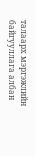талаарх мэргэжлийн байгууллага албан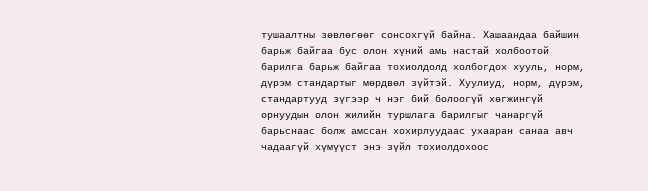тушаалтны зөвлөгөөг сонсохгүй байна. Хашаандаа байшин барьж байгаа бус олон хүний амь настай холбоотой барилга барьж байгаа тохиолдолд холбогдох хууль, норм, дүрэм стандартыг мөрдвөл зүйтэй. Хуулиуд, норм, дүрэм, стандартууд зүгээр ч нэг бий болоогүй хөгжингүй орнуудын олон жилийн туршлага барилгыг чанаргүй барьснаас болж амссан хохирлуудаас ухааран санаа авч чадаагүй хүмүүст энэ зүйл тохиолдохоос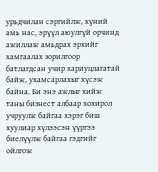урьдчилан сэргийлж, хүний амь нас, эрүүл аюулгүй орчинд ажиллаж амьдрах эрхийг хамгаалах зорилгоор батлагдсан учир хариуцлагатай байж, ухамсарлахыг хүсэж байна. Би энэ ажлыг хийж таны бизнест албаар хохирол учруулж байгаа хэрэг биш хуулиар хүлээсэн үүргээ биелүүлж байгаа гэдгийг ойлгож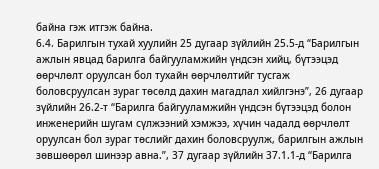байна гэж итгэж байна.
6.4. Барилгын тухай хуулийн 25 дугаар зүйлийн 25.5-д “Барилгын ажлын явцад барилга байгууламжийн үндсэн хийц, бүтээцэд өөрчлөлт оруулсан бол тухайн өөрчлөлтийг тусгаж боловсруулсан зураг төсөлд дахин магадлал хийлгэнэ”, 26 дугаар зүйлийн 26.2-т “Барилга байгууламжийн үндсэн бүтээцэд болон инженерийн шугам сүлжээний хэмжээ, хүчин чадалд өөрчлөлт оруулсан бол зураг төслийг дахин боловсруулж, барилгын ажлын зөвшөөрөл шинээр авна.”, 37 дугаар зүйлийн 37.1.1-д “Барилга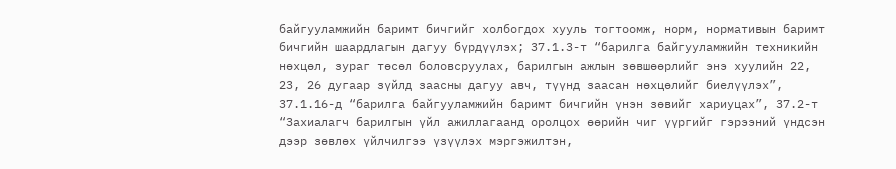байгууламжийн баримт бичгийг холбогдох хууль тогтоомж, норм, нормативын баримт бичгийн шаардлагын дагуу бүрдүүлэх; 37.1.3-т “барилга байгууламжийн техникийн нөхцөл, зураг төсөл боловсруулах, барилгын ажлын зөвшөөрлийг энэ хуулийн 22, 23, 26 дугаар зүйлд заасны дагуу авч, түүнд заасан нөхцөлийг биелүүлэх”, 37.1.16-д “барилга байгууламжийн баримт бичгийн үнэн зөвийг хариуцах”, 37.2-т “Захиалагч барилгын үйл ажиллагаанд оролцох өөрийн чиг үүргийг гэрээний үндсэн дээр зөвлөх үйлчилгээ үзүүлэх мэргэжилтэн,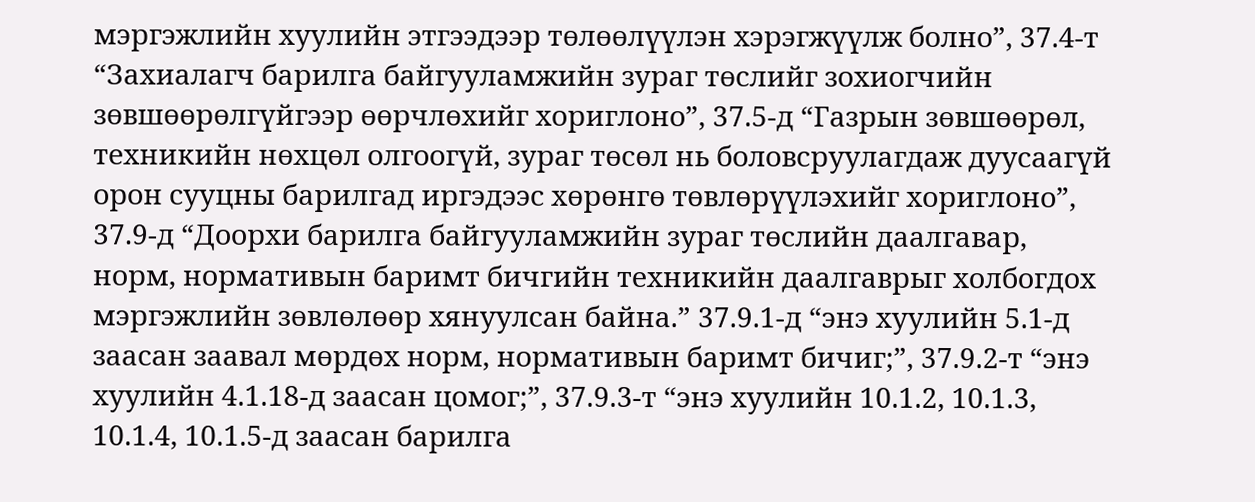мэргэжлийн хуулийн этгээдээр төлөөлүүлэн хэрэгжүүлж болно”, 37.4-т “Захиалагч барилга байгууламжийн зураг төслийг зохиогчийн зөвшөөрөлгүйгээр өөрчлөхийг хориглоно”, 37.5-д “Газрын зөвшөөрөл, техникийн нөхцөл олгоогүй, зураг төсөл нь боловсруулагдаж дуусаагүй орон сууцны барилгад иргэдээс хөрөнгө төвлөрүүлэхийг хориглоно”, 37.9-д “Доорхи барилга байгууламжийн зураг төслийн даалгавар, норм, нормативын баримт бичгийн техникийн даалгаврыг холбогдох мэргэжлийн зөвлөлөөр хянуулсан байна.” 37.9.1-д “энэ хуулийн 5.1-д заасан заавал мөрдөх норм, нормативын баримт бичиг;”, 37.9.2-т “энэ хуулийн 4.1.18-д заасан цомог;”, 37.9.3-т “энэ хуулийн 10.1.2, 10.1.3, 10.1.4, 10.1.5-д заасан барилга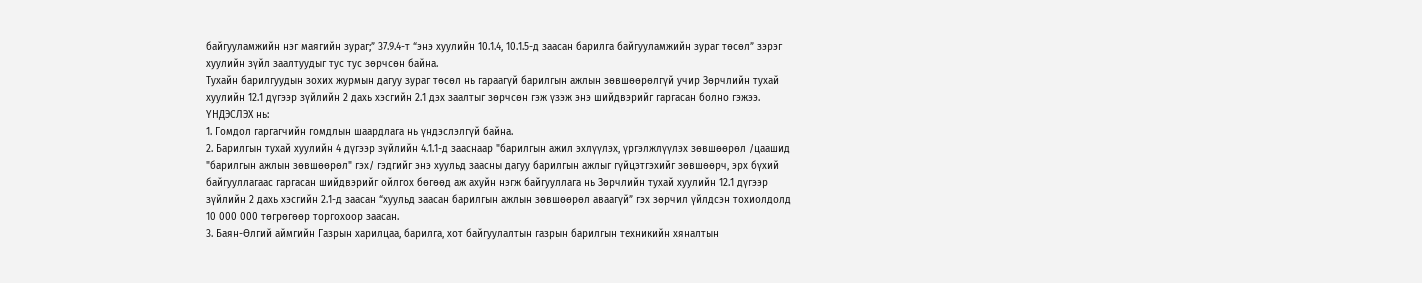байгууламжийн нэг маягийн зураг;” 37.9.4-т “энэ хуулийн 10.1.4, 10.1.5-д заасан барилга байгууламжийн зураг төсөл” зэрэг хуулийн зүйл заалтуудыг тус тус зөрчсөн байна.
Тухайн барилгуудын зохих журмын дагуу зураг төсөл нь гараагүй барилгын ажлын зөвшөөрөлгүй учир Зөрчлийн тухай хуулийн 12.1 дүгээр зүйлийн 2 дахь хэсгийн 2.1 дэх заалтыг зөрчсөн гэж үзэж энэ шийдвэрийг гаргасан болно гэжээ.
ҮНДЭСЛЭХ нь:
1. Гомдол гаргагчийн гомдлын шаардлага нь үндэслэлгүй байна.
2. Барилгын тухай хуулийн 4 дүгээр зүйлийн 4.1.1-д зааснаар "барилгын ажил эхлүүлэх, үргэлжлүүлэх зөвшөөрөл /цаашид "барилгын ажлын зөвшөөрөл" гэх/ гэдгийг энэ хуульд заасны дагуу барилгын ажлыг гүйцэтгэхийг зөвшөөрч, эрх бүхий байгууллагаас гаргасан шийдвэрийг ойлгох бөгөөд аж ахуйн нэгж байгууллага нь Зөрчлийн тухай хуулийн 12.1 дүгээр зүйлийн 2 дахь хэсгийн 2.1-д заасан “хуульд заасан барилгын ажлын зөвшөөрөл аваагүй” гэх зөрчил үйлдсэн тохиолдолд 10 000 000 төгрөгөөр торгохоор заасан.
3. Баян-Өлгий аймгийн Газрын харилцаа, барилга, хот байгуулалтын газрын барилгын техникийн хяналтын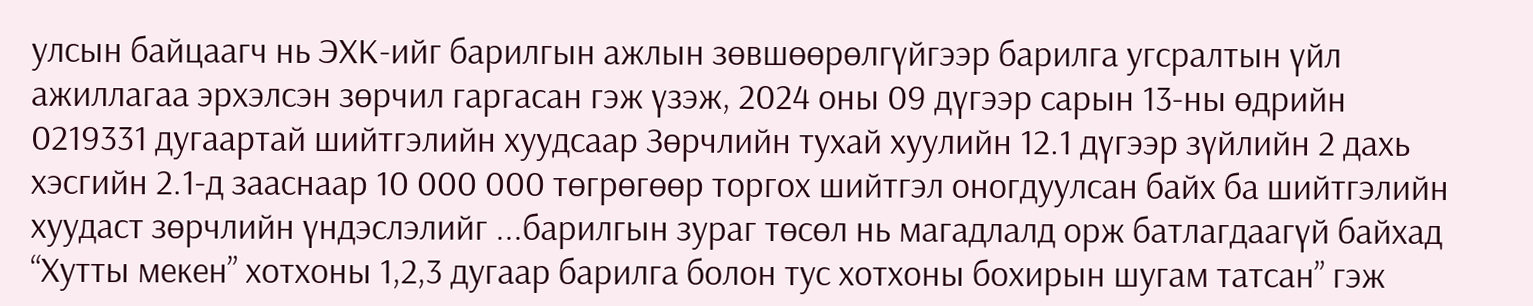улсын байцаагч нь ЭХК-ийг барилгын ажлын зөвшөөрөлгүйгээр барилга угсралтын үйл ажиллагаа эрхэлсэн зөрчил гаргасан гэж үзэж, 2024 оны 09 дүгээр сарын 13-ны өдрийн 0219331 дугаартай шийтгэлийн хуудсаар Зөрчлийн тухай хуулийн 12.1 дүгээр зүйлийн 2 дахь хэсгийн 2.1-д зааснаар 10 000 000 төгрөгөөр торгох шийтгэл оногдуулсан байх ба шийтгэлийн хуудаст зөрчлийн үндэслэлийг ...барилгын зураг төсөл нь магадлалд орж батлагдаагүй байхад “Хутты мекен” хотхоны 1,2,3 дугаар барилга болон тус хотхоны бохирын шугам татсан” гэж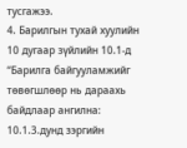тусгажээ.
4. Барилгын тухай хуулийн 10 дугаар зүйлийн 10.1-д “Барилга байгууламжийг төвөгшлөөр нь дараахь байдлаар ангилна: 10.1.3.дунд зэргийн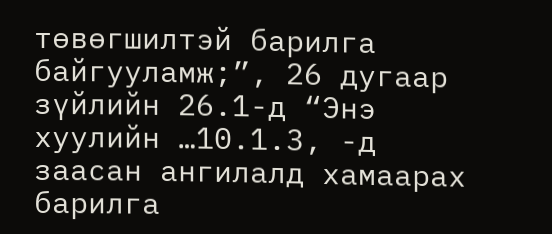төвөгшилтэй барилга байгууламж;”, 26 дугаар зүйлийн 26.1-д “Энэ хуулийн …10.1.3, -д заасан ангилалд хамаарах барилга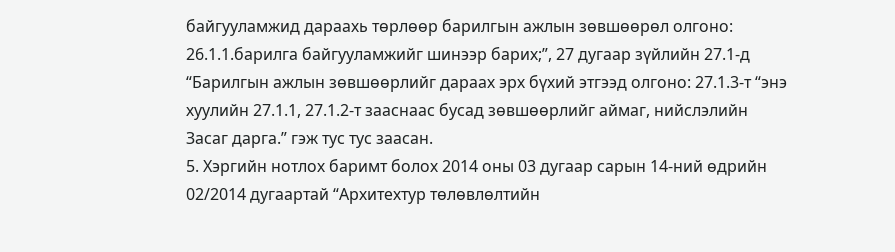байгууламжид дараахь төрлөөр барилгын ажлын зөвшөөрөл олгоно: 26.1.1.барилга байгууламжийг шинээр барих;”, 27 дугаар зүйлийн 27.1-д “Барилгын ажлын зөвшөөрлийг дараах эрх бүхий этгээд олгоно: 27.1.3-т “энэ хуулийн 27.1.1, 27.1.2-т зааснаас бусад зөвшөөрлийг аймаг, нийслэлийн Засаг дарга.” гэж тус тус заасан.
5. Хэргийн нотлох баримт болох 2014 оны 03 дугаар сарын 14-ний өдрийн 02/2014 дугаартай “Архитехтур төлөвлөлтийн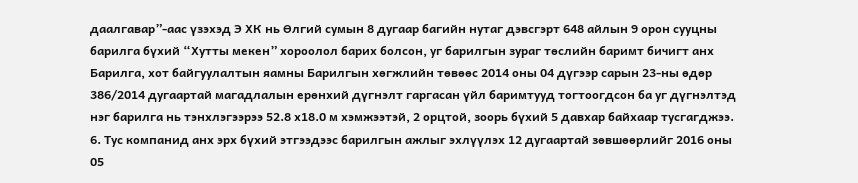даалгавар”-аас үзэхэд Э ХК нь Өлгий сумын 8 дугаар багийн нутаг дэвсгэрт 648 айлын 9 орон сууцны барилга бүхий “Хутты мекен” хороолол барих болсон, уг барилгын зураг төслийн баримт бичигт анх Барилга, хот байгуулалтын яамны Барилгын хөгжлийн төвөөс 2014 оны 04 дүгээр сарын 23-ны өдөр 386/2014 дугаартай магадлалын ерөнхий дүгнэлт гаргасан үйл баримтууд тогтоогдсон ба уг дүгнэлтэд нэг барилга нь тэнхлэгээрээ 52.8 х18.0 м хэмжээтэй, 2 орцтой, зоорь бүхий 5 давхар байхаар тусгагджээ.
6. Тус компанид анх эрх бүхий этгээдээс барилгын ажлыг эхлүүлэх 12 дугаартай зөвшөөрлийг 2016 оны 05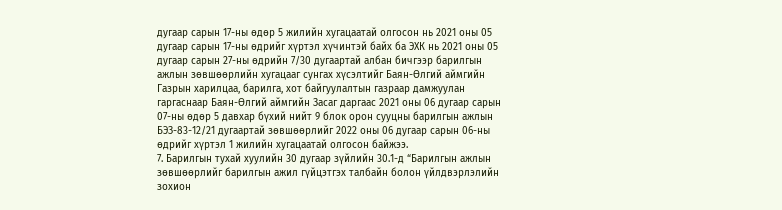дугаар сарын 17-ны өдөр 5 жилийн хугацаатай олгосон нь 2021 оны 05 дугаар сарын 17-ны өдрийг хүртэл хүчинтэй байх ба ЭХК нь 2021 оны 05 дугаар сарын 27-ны өдрийн 7/30 дугаартай албан бичгээр барилгын ажлын зөвшөөрлийн хугацааг сунгах хүсэлтийг Баян-Өлгий аймгийн Газрын харилцаа, барилга, хот байгуулалтын газраар дамжуулан гаргаснаар Баян-Өлгий аймгийн Засаг даргаас 2021 оны 06 дугаар сарын 07-ны өдөр 5 давхар бүхий нийт 9 блок орон сууцны барилгын ажлын БЭЗ-83-12/21 дугаартай зөвшөөрлийг 2022 оны 06 дугаар сарын 06-ны өдрийг хүртэл 1 жилийн хугацаатай олгосон байжээ.
7. Барилгын тухай хуулийн 30 дугаар зүйлийн 30.1-д “Барилгын ажлын зөвшөөрлийг барилгын ажил гүйцэтгэх талбайн болон үйлдвэрлэлийн зохион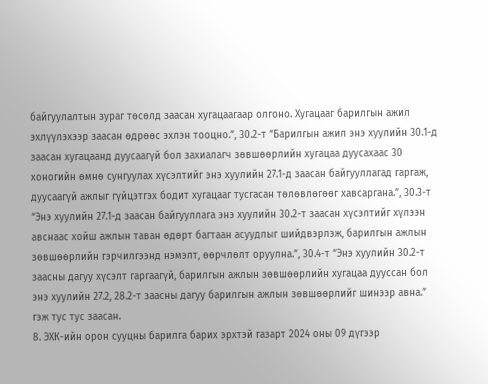байгуулалтын зураг төсөлд заасан хугацаагаар олгоно. Хугацааг барилгын ажил эхлүүлэхээр заасан өдрөөс эхлэн тооцно.”, 30.2-т “Барилгын ажил энэ хуулийн 30.1-д заасан хугацаанд дуусаагүй бол захиалагч зөвшөөрлийн хугацаа дуусахаас 30 хоногийн өмнө сунгуулах хүсэлтийг энэ хуулийн 27.1-д заасан байгууллагад гаргаж, дуусаагүй ажлыг гүйцэтгэх бодит хугацааг тусгасан төлөвлөгөөг хавсаргана.”, 30.3-т “Энэ хуулийн 27.1-д заасан байгууллага энэ хуулийн 30.2-т заасан хүсэлтийг хүлээн авснаас хойш ажлын таван өдөрт багтаан асуудлыг шийдвэрлэж, барилгын ажлын зөвшөөрлийн гэрчилгээнд нэмэлт, өөрчлөлт оруулна.”, 30.4-т “Энэ хуулийн 30.2-т заасны дагуу хүсэлт гаргаагүй, барилгын ажлын зөвшөөрлийн хугацаа дууссан бол энэ хуулийн 27.2, 28.2-т заасны дагуу барилгын ажлын зөвшөөрлийг шинээр авна.” гэж тус тус заасан.
8. ЭХК-ийн орон сууцны барилга барих эрхтэй газарт 2024 оны 09 дүгээр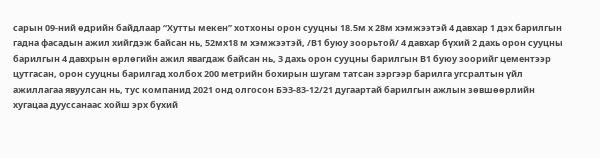сарын 09-ний өдрийн байдлаар “Хутты мекен” хотхоны орон сууцны 18.5м х 28м хэмжээтэй 4 давхар 1 дэх барилгын гадна фасадын ажил хийгдэж байсан нь, 52мх18 м хэмжээтэй, /В1 буюу зоорьтой/ 4 давхар бүхий 2 дахь орон сууцны барилгын 4 давхрын өрлөгийн ажил явагдаж байсан нь, 3 дахь орон сууцны барилгын В1 буюу зоорийг цементээр цутгасан, орон сууцны барилгад холбох 200 метрийн бохирын шугам татсан зэргээр барилга угсралтын үйл ажиллагаа явуулсан нь, тус компанид 2021 онд олгосон БЭЗ-83-12/21 дугаартай барилгын ажлын зөвшөөрлийн хугацаа дууссанаас хойш эрх бүхий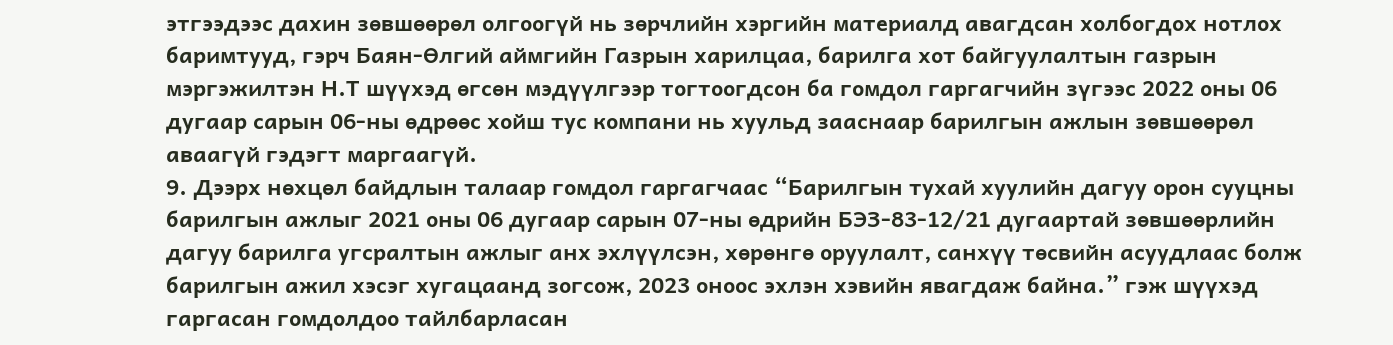этгээдээс дахин зөвшөөрөл олгоогүй нь зөрчлийн хэргийн материалд авагдсан холбогдох нотлох баримтууд, гэрч Баян-Өлгий аймгийн Газрын харилцаа, барилга хот байгуулалтын газрын мэргэжилтэн Н.Т шүүхэд өгсөн мэдүүлгээр тогтоогдсон ба гомдол гаргагчийн зүгээс 2022 оны 06 дугаар сарын 06-ны өдрөөс хойш тус компани нь хуульд зааснаар барилгын ажлын зөвшөөрөл аваагүй гэдэгт маргаагүй.
9. Дээрх нөхцөл байдлын талаар гомдол гаргагчаас “Барилгын тухай хуулийн дагуу орон сууцны барилгын ажлыг 2021 оны 06 дугаар сарын 07-ны өдрийн БЭЗ-83-12/21 дугаартай зөвшөөрлийн дагуу барилга угсралтын ажлыг анх эхлүүлсэн, хөрөнгө оруулалт, санхүү төсвийн асуудлаас болж барилгын ажил хэсэг хугацаанд зогсож, 2023 оноос эхлэн хэвийн явагдаж байна.” гэж шүүхэд гаргасан гомдолдоо тайлбарласан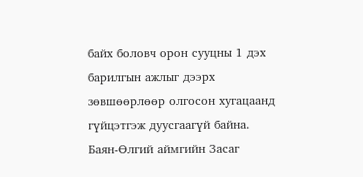байх боловч орон сууцны 1 дэх барилгын ажлыг дээрх зөвшөөрлөөр олгосон хугацаанд гүйцэтгэж дуусгаагүй байна.
Баян-Өлгий аймгийн Засаг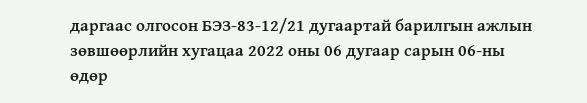даргаас олгосон БЭЗ-83-12/21 дугаартай барилгын ажлын зөвшөөрлийн хугацаа 2022 оны 06 дугаар сарын 06-ны өдөр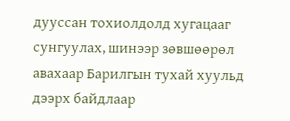дууссан тохиолдолд хугацааг сунгуулах, шинээр зөвшөөрөл авахаар Барилгын тухай хуульд дээрх байдлаар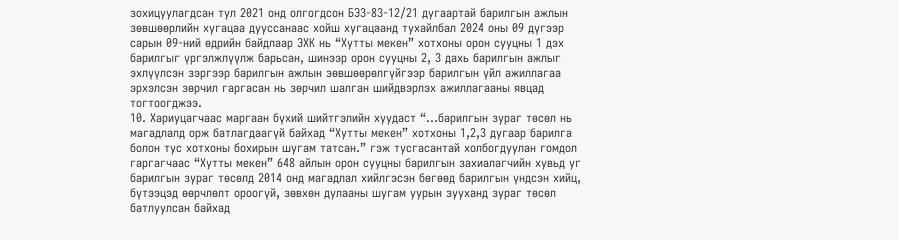зохицуулагдсан тул 2021 онд олгогдсон БЭЗ-83-12/21 дугаартай барилгын ажлын зөвшөөрлийн хугацаа дууссанаас хойш хугацаанд тухайлбал 2024 оны 09 дүгээр сарын 09-ний өдрийн байдлаар ЭХК нь “Хутты мекен” хотхоны орон сууцны 1 дэх барилгыг үргэлжлүүлж барьсан, шинээр орон сууцны 2, 3 дахь барилгын ажлыг эхлүүлсэн зэргээр барилгын ажлын зөвшөөрөлгүйгээр барилгын үйл ажиллагаа эрхэлсэн зөрчил гаргасан нь зөрчил шалган шийдвэрлэх ажиллагааны явцад тогтоогджээ.
10. Хариуцагчаас маргаан бүхий шийтгэлийн хуудаст “...барилгын зураг төсөл нь магадлалд орж батлагдаагүй байхад “Хутты мекен” хотхоны 1,2,3 дугаар барилга болон тус хотхоны бохирын шугам татсан.” гэж тусгасантай холбогдуулан гомдол гаргагчаас “Хутты мекен” 648 айлын орон сууцны барилгын захиалагчийн хувьд уг барилгын зураг төсөлд 2014 онд магадлал хийлгэсэн бөгөөд барилгын үндсэн хийц, бүтээцэд өөрчлөлт ороогүй, зөвхөн дулааны шугам уурын зууханд зураг төсөл батлуулсан байхад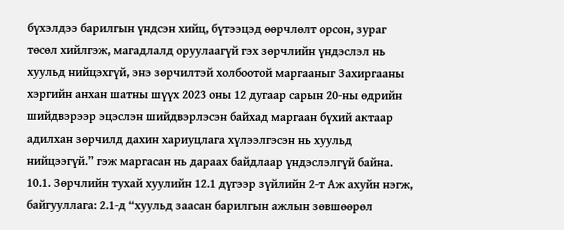бүхэлдээ барилгын үндсэн хийц, бүтээцэд өөрчлөлт орсон, зураг төсөл хийлгэж, магадлалд оруулаагүй гэх зөрчлийн үндэслэл нь хуульд нийцэхгүй, энэ зөрчилтэй холбоотой маргааныг Захиргааны хэргийн анхан шатны шүүх 2023 оны 12 дугаар сарын 20-ны өдрийн шийдвэрээр эцэслэн шийдвэрлэсэн байхад маргаан бүхий актаар адилхан зөрчилд дахин хариуцлага хүлээлгэсэн нь хуульд нийцээгүй.” гэж маргасан нь дараах байдлаар үндэслэлгүй байна.
10.1. Зөрчлийн тухай хуулийн 12.1 дүгээр зүйлийн 2-т Аж ахуйн нэгж, байгууллага: 2.1-д “хуульд заасан барилгын ажлын зөвшөөрөл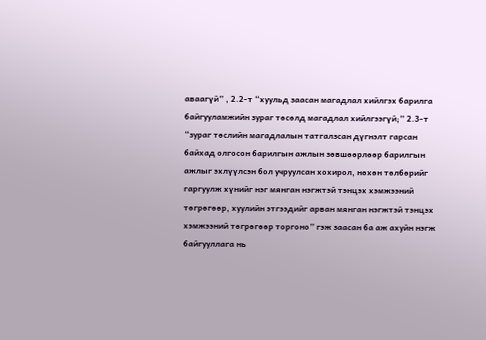аваагүй” , 2.2-т “хуульд заасан магадлал хийлгэх барилга байгууламжийн зураг төсөлд магадлал хийлгээгүй;” 2.3-т “зураг төслийн магадлалын татгалзсан дүгнэлт гарсан байхад олгосон барилгын ажлын зөвшөөрлөөр барилгын ажлыг эхлүүлсэн бол учруулсан хохирол, нөхөн төлбөрийг гаргуулж хүнийг нэг мянган нэгжтэй тэнцэх хэмжээний төгрөгөөр, хуулийн этгээдийг арван мянган нэгжтэй тэнцэх хэмжээний төгрөгөөр торгоно” гэж заасан ба аж ахуйн нэгж байгууллага нь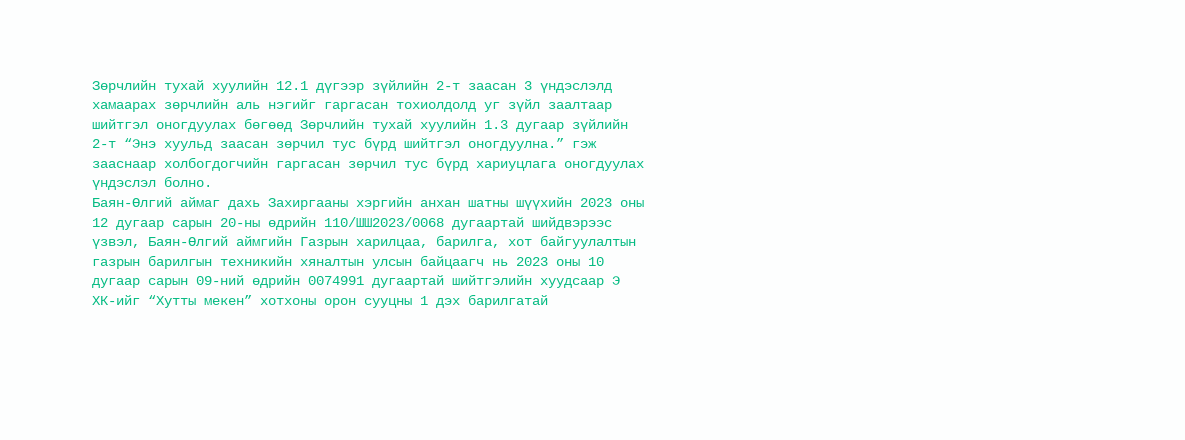Зөрчлийн тухай хуулийн 12.1 дүгээр зүйлийн 2-т заасан 3 үндэслэлд хамаарах зөрчлийн аль нэгийг гаргасан тохиолдолд уг зүйл заалтаар шийтгэл оногдуулах бөгөөд Зөрчлийн тухай хуулийн 1.3 дугаар зүйлийн 2-т “Энэ хуульд заасан зөрчил тус бүрд шийтгэл оногдуулна.” гэж зааснаар холбогдогчийн гаргасан зөрчил тус бүрд хариуцлага оногдуулах үндэслэл болно.
Баян-Өлгий аймаг дахь Захиргааны хэргийн анхан шатны шүүхийн 2023 оны 12 дугаар сарын 20-ны өдрийн 110/ШШ2023/0068 дугаартай шийдвэрээс үзвэл, Баян-Өлгий аймгийн Газрын харилцаа, барилга, хот байгуулалтын газрын барилгын техникийн хяналтын улсын байцаагч нь 2023 оны 10 дугаар сарын 09-ний өдрийн 0074991 дугаартай шийтгэлийн хуудсаар Э ХК-ийг “Хутты мекен” хотхоны орон сууцны 1 дэх барилгатай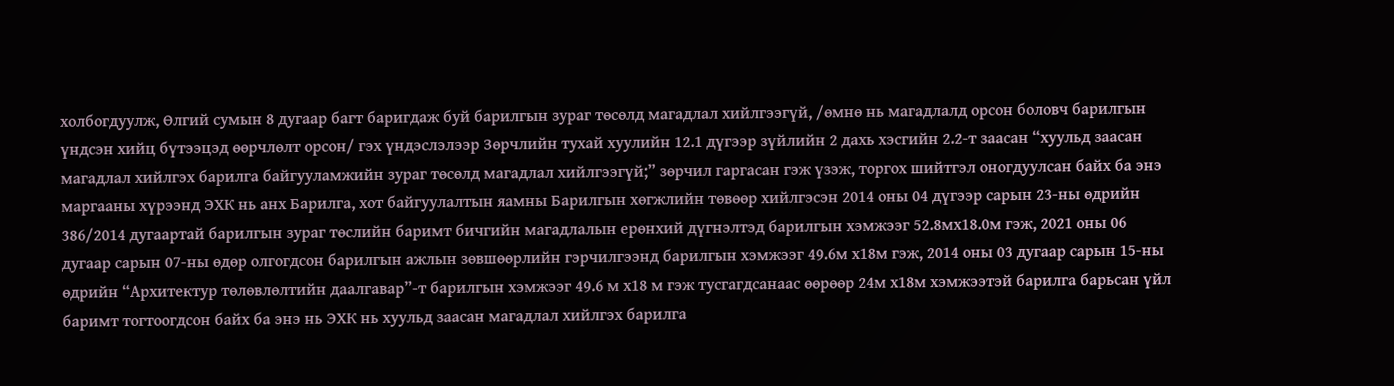холбогдуулж, Өлгий сумын 8 дугаар багт баригдаж буй барилгын зураг төсөлд магадлал хийлгээгүй, /өмнө нь магадлалд орсон боловч барилгын үндсэн хийц бүтээцэд өөрчлөлт орсон/ гэх үндэслэлээр Зөрчлийн тухай хуулийн 12.1 дүгээр зүйлийн 2 дахь хэсгийн 2.2-т заасан “хуульд заасан магадлал хийлгэх барилга байгууламжийн зураг төсөлд магадлал хийлгээгүй;” зөрчил гаргасан гэж үзэж, торгох шийтгэл оногдуулсан байх ба энэ маргааны хүрээнд ЭХК нь анх Барилга, хот байгуулалтын яамны Барилгын хөгжлийн төвөөр хийлгэсэн 2014 оны 04 дүгээр сарын 23-ны өдрийн 386/2014 дугаартай барилгын зураг төслийн баримт бичгийн магадлалын ерөнхий дүгнэлтэд барилгын хэмжээг 52.8мх18.0м гэж, 2021 оны 06 дугаар сарын 07-ны өдөр олгогдсон барилгын ажлын зөвшөөрлийн гэрчилгээнд барилгын хэмжээг 49.6м х18м гэж, 2014 оны 03 дугаар сарын 15-ны өдрийн “Архитектур төлөвлөлтийн даалгавар”-т барилгын хэмжээг 49.6 м х18 м гэж тусгагдсанаас өөрөөр 24м х18м хэмжээтэй барилга барьсан үйл баримт тогтоогдсон байх ба энэ нь ЭХК нь хуульд заасан магадлал хийлгэх барилга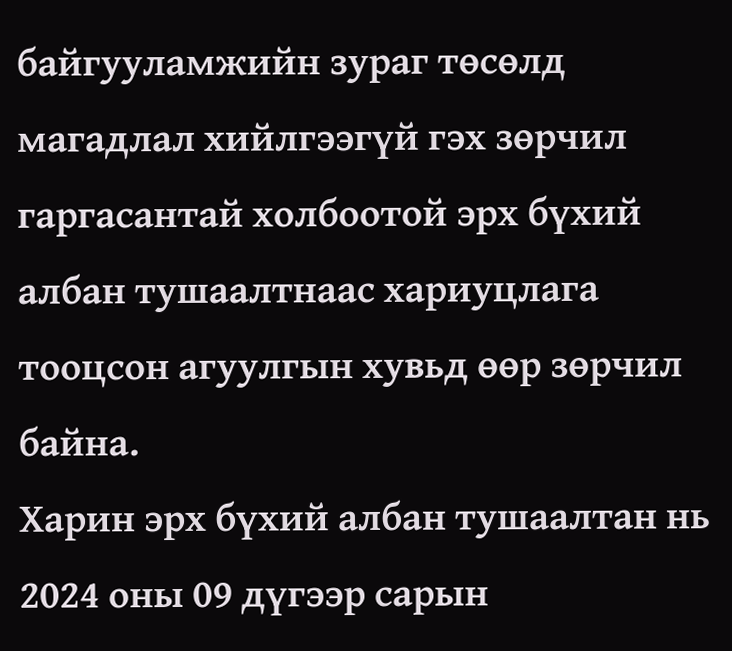байгууламжийн зураг төсөлд магадлал хийлгээгүй гэх зөрчил гаргасантай холбоотой эрх бүхий албан тушаалтнаас хариуцлага тооцсон агуулгын хувьд өөр зөрчил байна.
Харин эрх бүхий албан тушаалтан нь 2024 оны 09 дүгээр сарын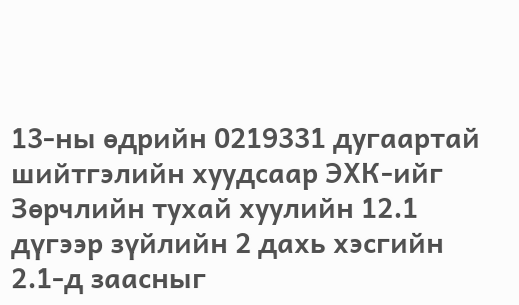13-ны өдрийн 0219331 дугаартай шийтгэлийн хуудсаар ЭХК-ийг Зөрчлийн тухай хуулийн 12.1 дүгээр зүйлийн 2 дахь хэсгийн 2.1-д заасныг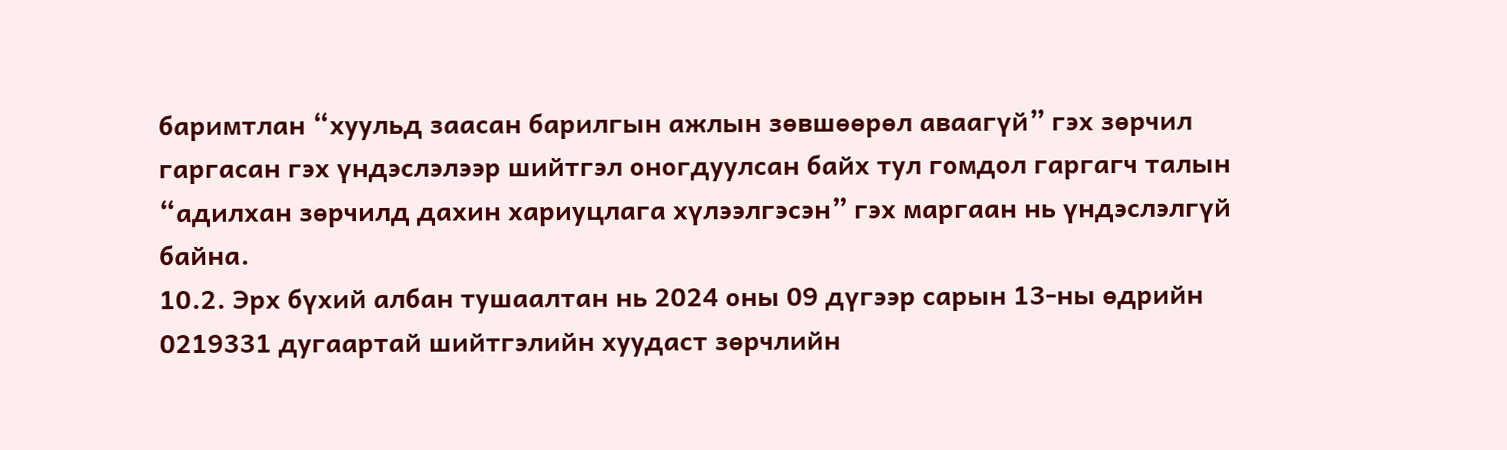баримтлан “хуульд заасан барилгын ажлын зөвшөөрөл аваагүй” гэх зөрчил гаргасан гэх үндэслэлээр шийтгэл оногдуулсан байх тул гомдол гаргагч талын “адилхан зөрчилд дахин хариуцлага хүлээлгэсэн” гэх маргаан нь үндэслэлгүй байна.
10.2. Эрх бүхий албан тушаалтан нь 2024 оны 09 дүгээр сарын 13-ны өдрийн 0219331 дугаартай шийтгэлийн хуудаст зөрчлийн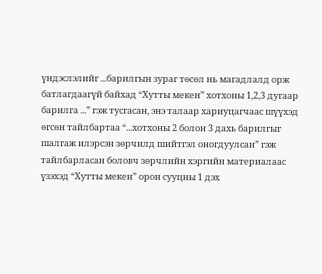үндэслэлийг ...барилгын зураг төсөл нь магадлалд орж батлагдаагүй байхад “Хутты мекен” хотхоны 1,2,3 дугаар барилга ...” гэж тусгасан, энэ талаар хариуцагчаас шүүхэд өгсөн тайлбартаа “...хотхоны 2 болон 3 дахь барилгыг шалгаж илэрсэн зөрчилд шийтгэл оногдуулсан” гэж тайлбарласан боловч зөрчлийн хэргийн материалаас үзэхэд “Хутты мекен” орон сууцны 1 дэх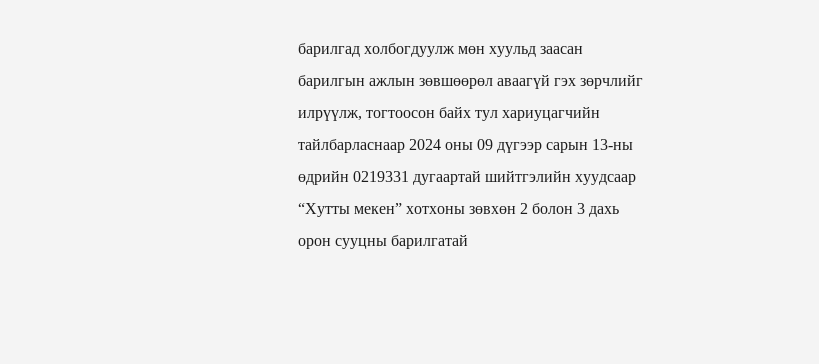барилгад холбогдуулж мөн хуульд заасан барилгын ажлын зөвшөөрөл аваагүй гэх зөрчлийг илрүүлж, тогтоосон байх тул хариуцагчийн тайлбарласнаар 2024 оны 09 дүгээр сарын 13-ны өдрийн 0219331 дугаартай шийтгэлийн хуудсаар “Хутты мекен” хотхоны зөвхөн 2 болон 3 дахь орон сууцны барилгатай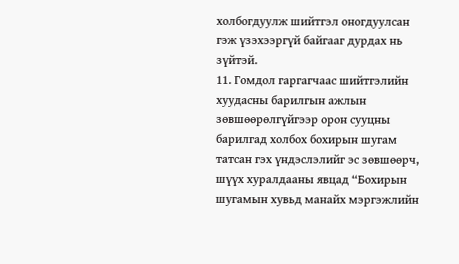холбогдуулж шийтгэл оногдуулсан гэж үзэхээргүй байгааг дурдах нь зүйтэй.
11. Гомдол гаргагчаас шийтгэлийн хуудасны барилгын ажлын зөвшөөрөлгүйгээр орон сууцны барилгад холбох бохирын шугам татсан гэх үндэслэлийг эс зөвшөөрч, шүүх хуралдааны явцад “Бохирын шугамын хувьд манайх мэргэжлийн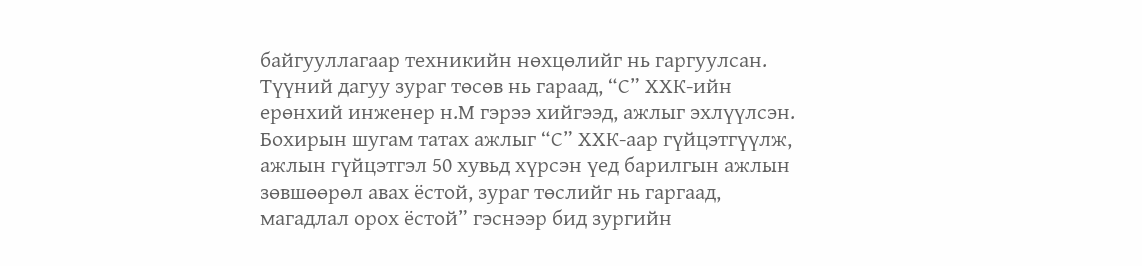байгууллагаар техникийн нөхцөлийг нь гаргуулсан. Түүний дагуу зураг төсөв нь гараад, “С” ХХК-ийн ерөнхий инженер н.М гэрээ хийгээд, ажлыг эхлүүлсэн. Бохирын шугам татах ажлыг “С” ХХК-аар гүйцэтгүүлж, ажлын гүйцэтгэл 50 хувьд хүрсэн үед барилгын ажлын зөвшөөрөл авах ёстой, зураг төслийг нь гаргаад, магадлал орох ёстой” гэснээр бид зургийн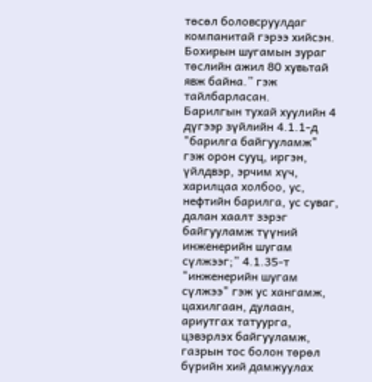төсөл боловсруулдаг компанитай гэрээ хийсэн. Бохирын шугамын зураг төслийн ажил 80 хувьтай явж байна.” гэж тайлбарласан.
Барилгын тухай хуулийн 4 дүгээр зүйлийн 4.1.1-д "барилга байгууламж" гэж орон сууц, иргэн, үйлдвэр, эрчим хүч, харилцаа холбоо, ус, нефтийн барилга, ус суваг, далан хаалт зэрэг байгууламж түүний инженерийн шугам сүлжээг;” 4.1.35-т "инженерийн шугам сүлжээ" гэж ус хангамж, цахилгаан, дулаан, ариутгах татуурга, цэвэрлэх байгууламж, газрын тос болон төрөл бүрийн хий дамжуулах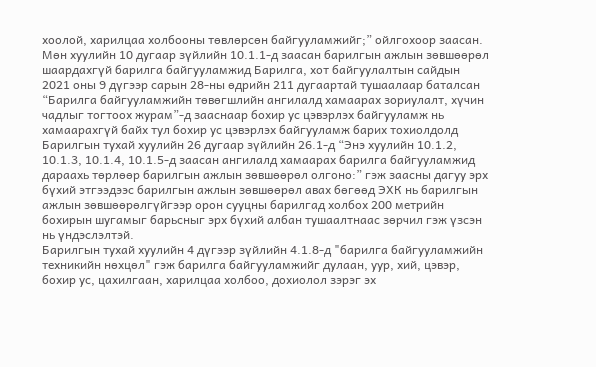хоолой, харилцаа холбооны төвлөрсөн байгууламжийг;” ойлгохоор заасан.
Мөн хуулийн 10 дугаар зүйлийн 10.1.1-д заасан барилгын ажлын зөвшөөрөл шаардахгүй барилга байгууламжид Барилга, хот байгуулалтын сайдын 2021 оны 9 дүгээр сарын 28-ны өдрийн 211 дугаартай тушаалаар баталсан “Барилга байгууламжийн төвөгшлийн ангилалд хамаарах зориулалт, хүчин чадлыг тогтоох журам”-д зааснаар бохир ус цэвэрлэх байгууламж нь хамаарахгүй байх тул бохир ус цэвэрлэх байгууламж барих тохиолдолд Барилгын тухай хуулийн 26 дугаар зүйлийн 26.1-д “Энэ хуулийн 10.1.2, 10.1.3, 10.1.4, 10.1.5-д заасан ангилалд хамаарах барилга байгууламжид дараахь төрлөөр барилгын ажлын зөвшөөрөл олгоно:” гэж заасны дагуу эрх бүхий этгээдээс барилгын ажлын зөвшөөрөл авах бөгөөд ЭХК нь барилгын ажлын зөвшөөрөлгүйгээр орон сууцны барилгад холбох 200 метрийн бохирын шугамыг барьсныг эрх бүхий албан тушаалтнаас зөрчил гэж үзсэн нь үндэслэлтэй.
Барилгын тухай хуулийн 4 дүгээр зүйлийн 4.1.8-д "барилга байгууламжийн техникийн нөхцөл" гэж барилга байгууламжийг дулаан, уур, хий, цэвэр, бохир ус, цахилгаан, харилцаа холбоо, дохиолол зэрэг эх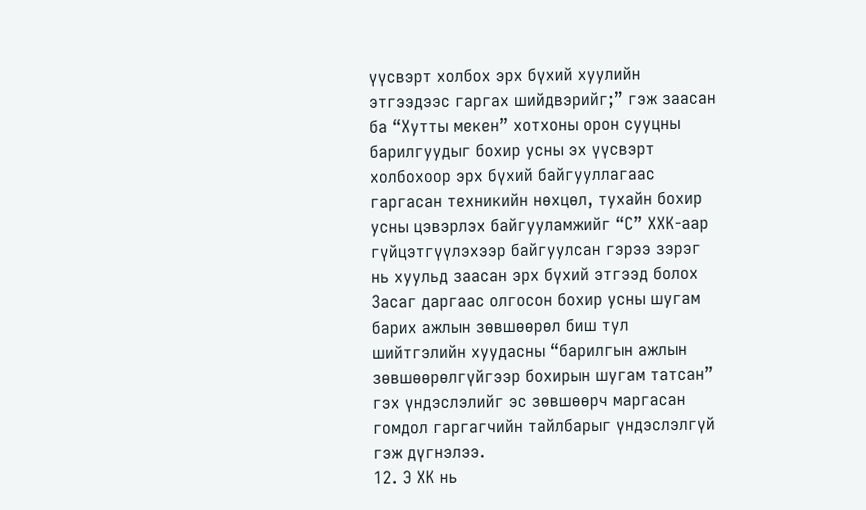үүсвэрт холбох эрх бүхий хуулийн этгээдээс гаргах шийдвэрийг;” гэж заасан ба “Хутты мекен” хотхоны орон сууцны барилгуудыг бохир усны эх үүсвэрт холбохоор эрх бүхий байгууллагаас гаргасан техникийн нөхцөл, тухайн бохир усны цэвэрлэх байгууламжийг “С” ХХК-аар гүйцэтгүүлэхээр байгуулсан гэрээ зэрэг нь хуульд заасан эрх бүхий этгээд болох Засаг даргаас олгосон бохир усны шугам барих ажлын зөвшөөрөл биш тул шийтгэлийн хуудасны “барилгын ажлын зөвшөөрөлгүйгээр бохирын шугам татсан” гэх үндэслэлийг эс зөвшөөрч маргасан гомдол гаргагчийн тайлбарыг үндэслэлгүй гэж дүгнэлээ.
12. Э ХК нь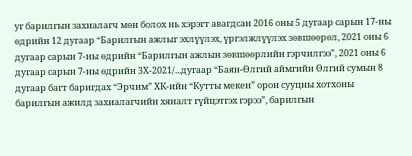уг барилгын захиалагч мөн болох нь хэрэгт авагдсан 2016 оны 5 дугаар сарын 17-ны өдрийн 12 дугаар “Барилгын ажлыг эхлүүлэх, үргэлжлүүлэх зөвшөөрөл, 2021 оны 6 дугаар сарын 7-ны өдрийн “Барилгын ажлын зөвшөөрлийн гэрчилгээ”, 2021 оны 6 дугаар сарын 7-ны өдрийн 3Х-2021/...дугаар “Баян-Өлгий аймгийн Өлгий сумын 8 дугаар багт баригдах “Эрчим” ХК-ийн “Кутты мекен” орон сууцны хотхоны барилгын ажилд захиалагчийн хяналт гүйцэтгэх гэрээ”, барилгын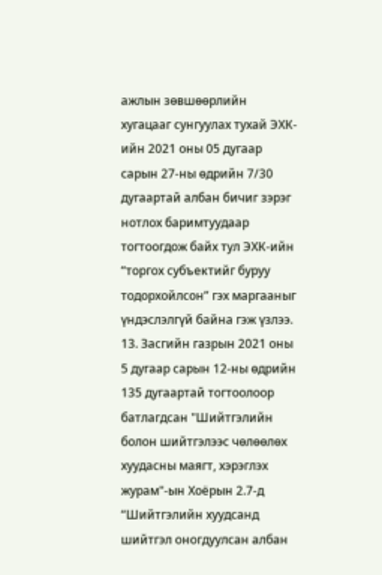ажлын зөвшөөрлийн хугацааг сунгуулах тухай ЭХК-ийн 2021 оны 05 дугаар сарын 27-ны өдрийн 7/30 дугаартай албан бичиг зэрэг нотлох баримтуудаар тогтоогдож байх тул ЭХК-ийн “торгох субъектийг буруу тодорхойлсон” гэх маргааныг үндэслэлгүй байна гэж үзлээ.
13. Засгийн газрын 2021 оны 5 дугаар сарын 12-ны өдрийн 135 дугаартай тогтоолоор батлагдсан "Шийтгэлийн болон шийтгэлээс чөлөөлөх хуудасны маягт, хэрэглэх журам"-ын Хоёрын 2.7-д “Шийтгэлийн хуудсанд шийтгэл оногдуулсан албан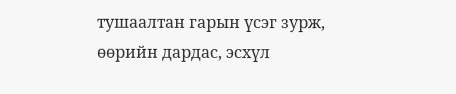тушаалтан гарын үсэг зурж, өөрийн дардас, эсхүл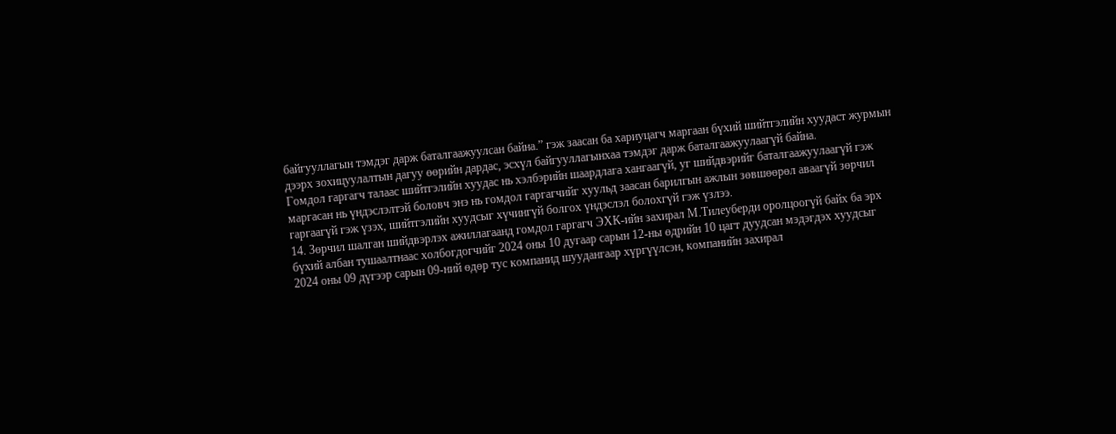байгууллагын тэмдэг дарж баталгаажуулсан байна.” гэж заасан ба хариуцагч маргаан бүхий шийтгэлийн хуудаст журмын дээрх зохицуулалтын дагуу өөрийн дардас, эсхүл байгууллагынхаа тэмдэг дарж баталгаажуулаагүй байна.
Гомдол гаргагч талаас шийтгэлийн хуудас нь хэлбэрийн шаардлага хангаагүй, уг шийдвэрийг баталгаажуулаагүй гэж маргасан нь үндэслэлтэй боловч энэ нь гомдол гаргагчийг хуульд заасан барилгын ажлын зөвшөөрөл аваагүй зөрчил гаргаагүй гэж үзэх, шийтгэлийн хуудсыг хүчингүй болгох үндэслэл болохгүй гэж үзлээ.
14. Зөрчил шалган шийдвэрлэх ажиллагаанд гомдол гаргагч ЭХК-ийн захирал М.Тилеуберди оролцоогүй байх ба эрх бүхий албан тушаалтнаас холбогдогчийг 2024 оны 10 дугаар сарын 12-ны өдрийн 10 цагт дуудсан мэдэгдэх хуудсыг 2024 оны 09 дүгээр сарын 09-ний өдөр тус компанид шуудангаар хүргүүлсэн, компанийн захирал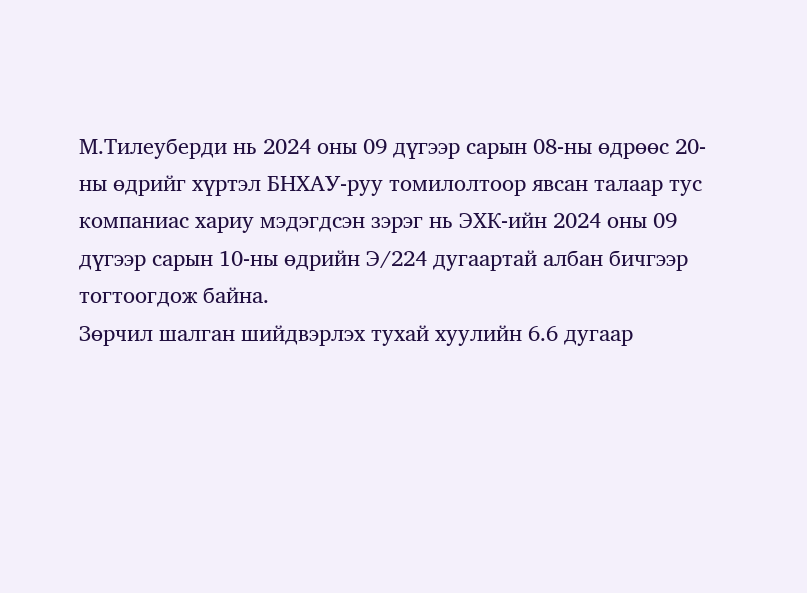М.Тилеуберди нь 2024 оны 09 дүгээр сарын 08-ны өдрөөс 20-ны өдрийг хүртэл БНХАУ-руу томилолтоор явсан талаар тус компаниас хариу мэдэгдсэн зэрэг нь ЭХК-ийн 2024 оны 09 дүгээр сарын 10-ны өдрийн Э/224 дугаартай албан бичгээр тогтоогдож байна.
Зөрчил шалган шийдвэрлэх тухай хуулийн 6.6 дугаар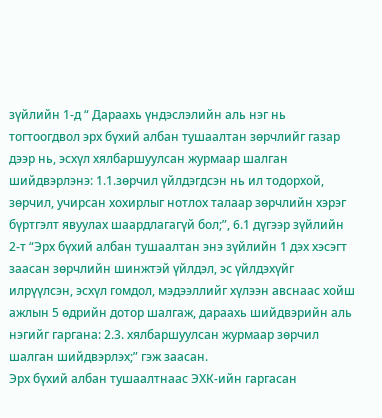зүйлийн 1-д “ Дараахь үндэслэлийн аль нэг нь тогтоогдвол эрх бүхий албан тушаалтан зөрчлийг газар дээр нь, эсхүл хялбаршуулсан журмаар шалган шийдвэрлэнэ: 1.1.зөрчил үйлдэгдсэн нь ил тодорхой, зөрчил, учирсан хохирлыг нотлох талаар зөрчлийн хэрэг бүртгэлт явуулах шаардлагагүй бол;”, 6.1 дүгээр зүйлийн 2-т “Эрх бүхий албан тушаалтан энэ зүйлийн 1 дэх хэсэгт заасан зөрчлийн шинжтэй үйлдэл, эс үйлдэхүйг илрүүлсэн, эсхүл гомдол, мэдээллийг хүлээн авснаас хойш ажлын 5 өдрийн дотор шалгаж, дараахь шийдвэрийн аль нэгийг гаргана: 2.3. хялбаршуулсан журмаар зөрчил шалган шийдвэрлэх;” гэж заасан.
Эрх бүхий албан тушаалтнаас ЭХК-ийн гаргасан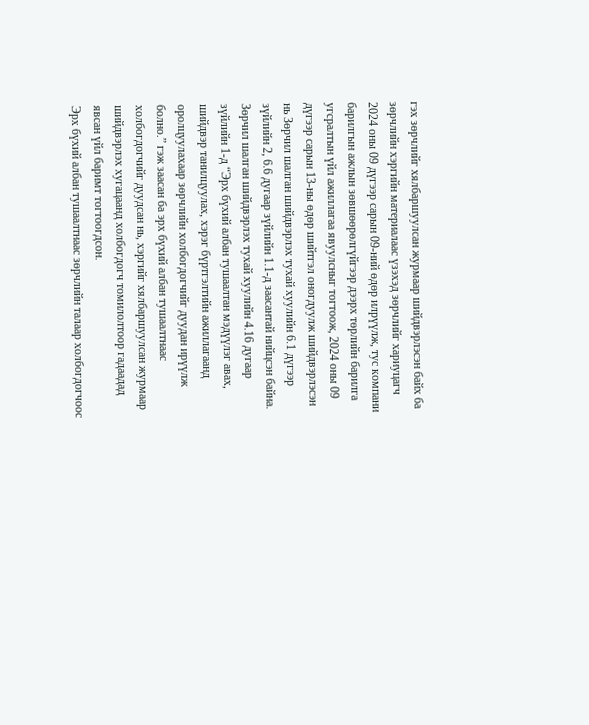гэх зөрчлийг хялбаршуулсан журмаар шийдвэрлэсэн байх ба зөрчлийн хэргийн материалаас үзэхэд зөрчлийг хариуцагч 2024 оны 09 дүгээр сарын 09-ний өдөр илрүүлж, тус компани барилгын ажлын зөвшөөрөлгүйгээр дээрх төрлийн барилга угсралтын үйл ажиллагаа явуулсныг тогтоож, 2024 оны 09 дүгээр сарын 13-ны өдөр шийтгэл оногдуулж шийдвэрлэсэн нь Зөрчил шалган шийдвэрлэх тухай хуулийн 6.1 дүгээр зүйлийн 2, 6.6 дугаар зүйлийн 1.1-д заасантай нийцсэн байна.
Зөрчил шалган шийдвэрлэх тухай хуулийн 4.16 дугаар зүйлийн 1-д “Эрх бүхий албан тушаалтан мэдүүлэг авах, шийдвэр танилцуулах, хэрэг бүртгэлтийн ажиллагаанд оролцуулахаар зөрчлийн холбогдогчийг дуудан ирүүлж болно.” гэж заасан ба эрх бүхий албан тушаалтнаас холбогдогчийг дуудсан нь, хэргийг хялбаршуулсан журмаар шийдвэрлэх хугацаанд холбогдогч томилолтоор гадаадад явсан үйл баримт тогтоогдсон.
Эрх бүхий албан тушаалтнаас зөрчлийн талаар холбогдогчоос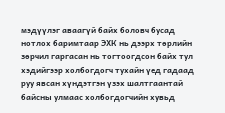мэдүүлэг аваагүй байх боловч бусад нотлох баримтаар ЭХК нь дээрх төрлийн зөрчил гаргасан нь тогтоогдсон байх тул хэдийгээр холбогдогч тухайн үед гадаад руу явсан хүндэтгэн үзэх шалтгаантай байсны улмаас холбогдогчийн хувьд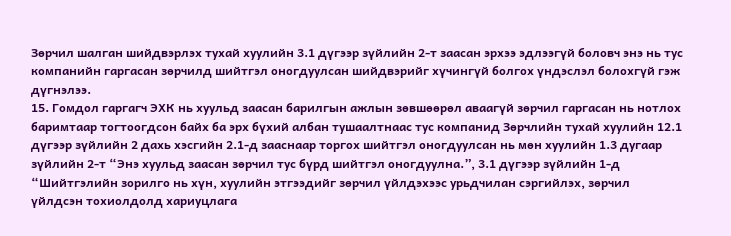Зөрчил шалган шийдвэрлэх тухай хуулийн 3.1 дүгээр зүйлийн 2-т заасан эрхээ эдлээгүй боловч энэ нь тус компанийн гаргасан зөрчилд шийтгэл оногдуулсан шийдвэрийг хүчингүй болгох үндэслэл болохгүй гэж дүгнэлээ.
15. Гомдол гаргагч ЭХК нь хуульд заасан барилгын ажлын зөвшөөрөл аваагүй зөрчил гаргасан нь нотлох баримтаар тогтоогдсон байх ба эрх бүхий албан тушаалтнаас тус компанид Зөрчлийн тухай хуулийн 12.1 дүгээр зүйлийн 2 дахь хэсгийн 2.1-д зааснаар торгох шийтгэл оногдуулсан нь мөн хуулийн 1.3 дугаар зүйлийн 2-т “Энэ хуульд заасан зөрчил тус бүрд шийтгэл оногдуулна.”, 3.1 дүгээр зүйлийн 1-д “Шийтгэлийн зорилго нь хүн, хуулийн этгээдийг зөрчил үйлдэхээс урьдчилан сэргийлэх, зөрчил үйлдсэн тохиолдолд хариуцлага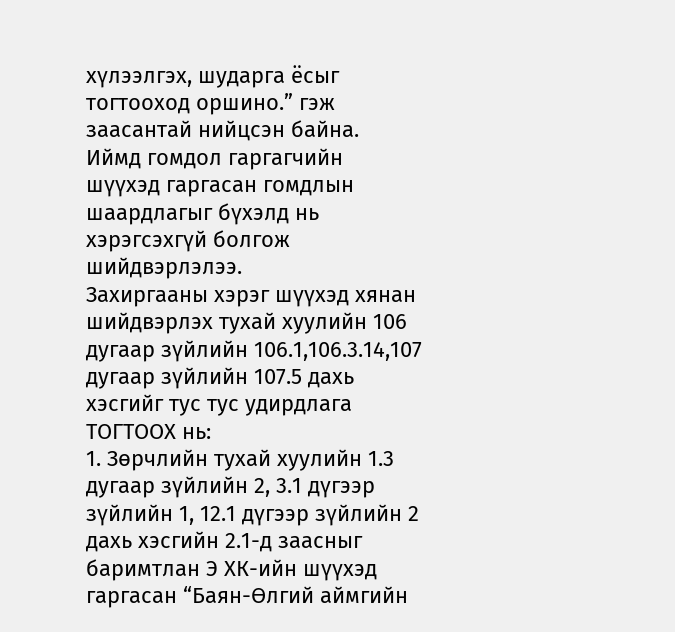хүлээлгэх, шударга ёсыг тогтооход оршино.” гэж заасантай нийцсэн байна.
Иймд гомдол гаргагчийн шүүхэд гаргасан гомдлын шаардлагыг бүхэлд нь хэрэгсэхгүй болгож шийдвэрлэлээ.
Захиргааны хэрэг шүүхэд хянан шийдвэрлэх тухай хуулийн 106 дугаар зүйлийн 106.1,106.3.14,107 дугаар зүйлийн 107.5 дахь хэсгийг тус тус удирдлага
ТОГТООХ нь:
1. Зөрчлийн тухай хуулийн 1.3 дугаар зүйлийн 2, 3.1 дүгээр зүйлийн 1, 12.1 дүгээр зүйлийн 2 дахь хэсгийн 2.1-д заасныг баримтлан Э ХК-ийн шүүхэд гаргасан “Баян-Өлгий аймгийн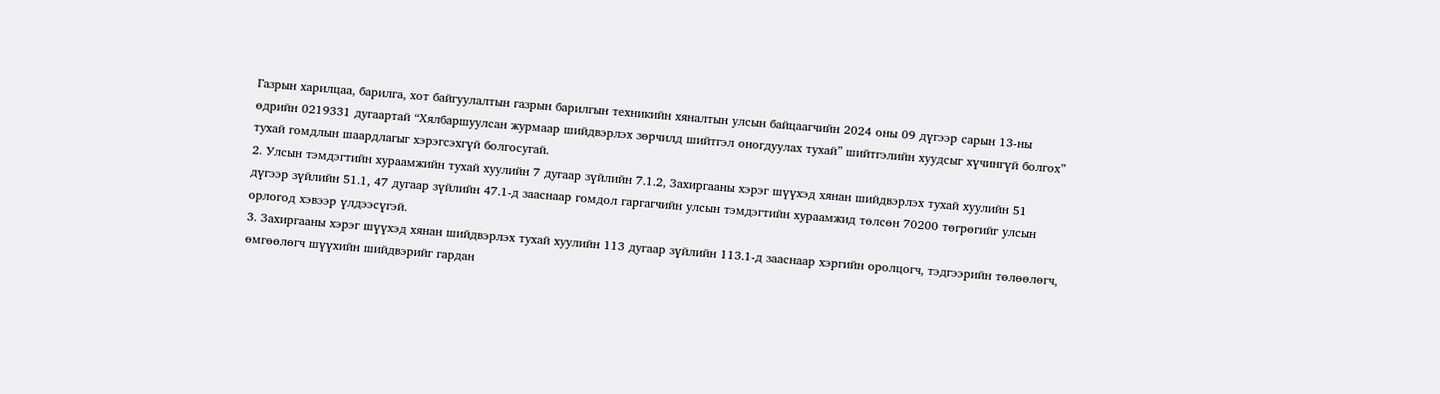Газрын харилцаа, барилга, хот байгуулалтын газрын барилгын техникийн хяналтын улсын байцаагчийн 2024 оны 09 дүгээр сарын 13-ны өдрийн 0219331 дугаартай “Хялбаршуулсан журмаар шийдвэрлэх зөрчилд шийтгэл оногдуулах тухай” шийтгэлийн хуудсыг хүчингүй болгох” тухай гомдлын шаардлагыг хэрэгсэхгүй болгосугай.
2. Улсын тэмдэгтийн хураамжийн тухай хуулийн 7 дугаар зүйлийн 7.1.2, Захиргааны хэрэг шүүхэд хянан шийдвэрлэх тухай хуулийн 51 дүгээр зүйлийн 51.1, 47 дугаар зүйлийн 47.1-д зааснаар гомдол гаргагчийн улсын тэмдэгтийн хураамжид төлсөн 70200 төгрөгийг улсын орлогод хэвээр үлдээсүгэй.
3. Захиргааны хэрэг шүүхэд хянан шийдвэрлэх тухай хуулийн 113 дугаар зүйлийн 113.1-д зааснаар хэргийн оролцогч, тэдгээрийн төлөөлөгч, өмгөөлөгч шүүхийн шийдвэрийг гардан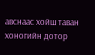авснаас хойш таван хоногийн дотор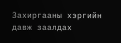Захиргааны хэргийн давж заалдах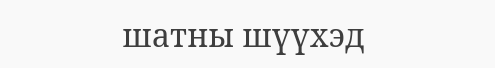шатны шүүхэд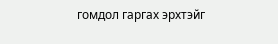гомдол гаргах эрхтэйг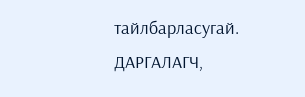тайлбарласугай.
ДАРГАЛАГЧ,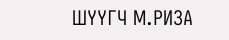ШҮҮГЧ М.РИЗА